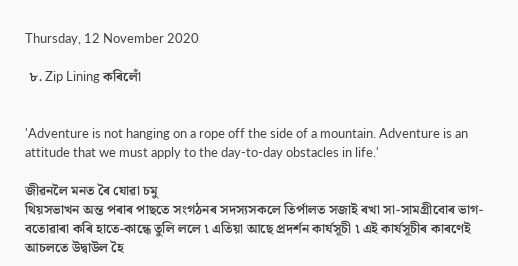Thursday, 12 November 2020

 ৮. Zip Lining কৰিলোঁ


'Adventure is not hanging on a rope off the side of a mountain. Adventure is an attitude that we must apply to the day-to-day obstacles in life.'

জীৱনলৈ মনত ৰৈ যোৱা চমু
থিয়সভাখন অন্ত পৰাৰ পাছতে সংগঠনৰ সদস্যসকলে তিৰ্পালত সজাই ৰখা সা-সামগ্ৰীবোৰ ভাগ-বতোৱাৰা কৰি হাতে-কান্ধে তুলি ললে ৷ এতিয়া আছে প্ৰদৰ্শন কাৰ্যসূচী ৷ এই কাৰ্যসূচীৰ কাৰণেই আচলতে উদ্বাউল হৈ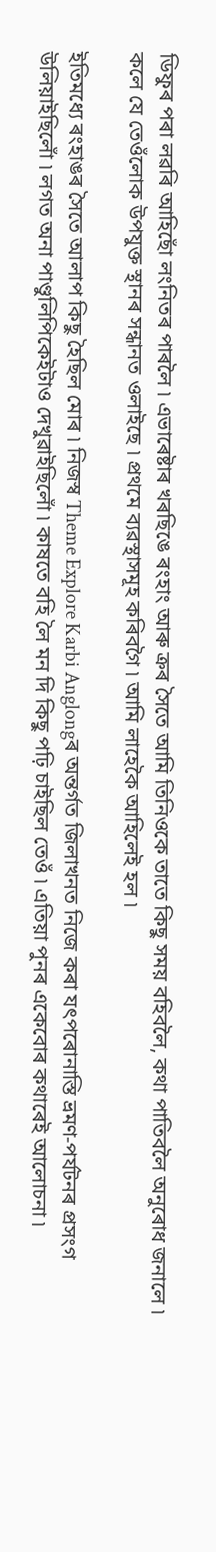ডিফুৰ পৰা লৱৰি আহিছোঁ লংনিতৰ পাৰলৈ ৷ এভাৰেষ্টাৰ খৰছিঙে ৰংহাং আৰু ক্ৰৰ সৈতে আমি তিনিওকে তাতে কিছু সময় বহিবলৈ, কথা পাতিবলৈ অনুৰোধ জনালে ৷ কলে যে তেওঁলোক উপযুক্ত স্থানৰ সন্ধানত ওলাইছে ৷ প্ৰথমে ব্যৱস্থাসমূহ কৰিবগৈ ৷ আমি লাহেকৈ আহিলেই হল ৷

ইতিমধ্যে ৰংহাঙৰ সৈতে আলাপ কিছু হৈছিল মোৰ ৷ নিজস্ব Theme Explore Karbi Anglongৰ অন্তৰ্গত জিলাখনত নিজে কৰা যৎপৰোনাস্তি ভ্ৰমণ-পৰ্যটনৰ প্ৰসংগ উলিয়াইছিলোঁ ৷ লগত অনা পাণ্ডুলিপিকেইটাও দেখুৱাইছিলোঁ ৷ কাষতে বহি লৈ মন দি কিছু পঢ়ি চাইছিল তেওঁ ৷ এতিয়া পুনৰ একেবোৰ কথাৰেই আলোচনা ৷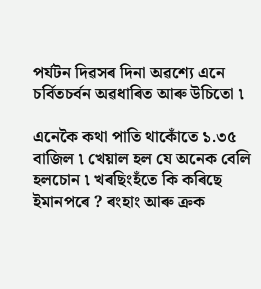পৰ্যটন দিৱসৰ দিনা অৱশ্যে এনে চৰ্বিতচৰ্বন অৱধাৰিত আৰু উচিতো ৷

এনেকৈ কথা পাতি থাকোঁতে ১.৩৫ বাজিল ৷ খেয়াল হল যে অনেক বেলি হলচোন ৷ খৰছিংহঁতে কি কৰিছে ইমানপৰে ? ৰংহাং আৰু ক্ৰক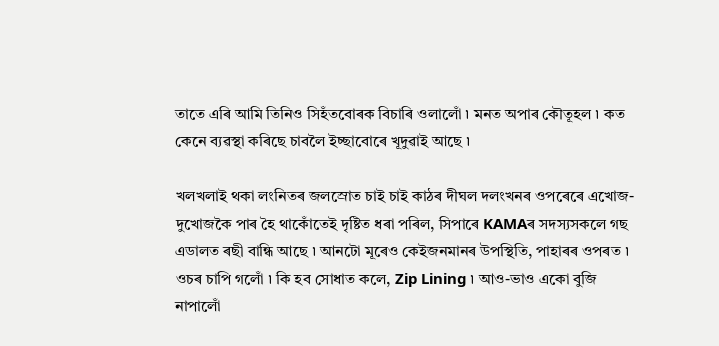তাতে এৰি আমি তিনিও সিহঁতবোৰক বিচাৰি ওলালোঁ ৷ মনত অপাৰ কৌতূহল ৷ কত কেনে ব্যৱস্থা কৰিছে চাবলৈ ইচ্ছাবোৰে খূদুৱাই আছে ৷

খলখলাই থকা লংনিতৰ জলস্ৰোত চাই চাই কাঠৰ দীঘল দলংখনৰ ওপৰেৰে এখোজ-দুখোজকৈ পাৰ হৈ থাকোঁতেই দৃষ্টিত ধৰা পৰিল, সিপাৰে KAMAৰ সদস্যসকলে গছ এডালত ৰছী বান্ধি আছে ৷ আনটো মূৰেও কেইজনমানৰ উপস্থিতি, পাহাৰৰ ওপৰত ৷ ওচৰ চাপি গলোঁ ৷ কি হব সোধাত কলে, Zip Lining ৷ আও-ভাও একো বুজি নাপালোঁ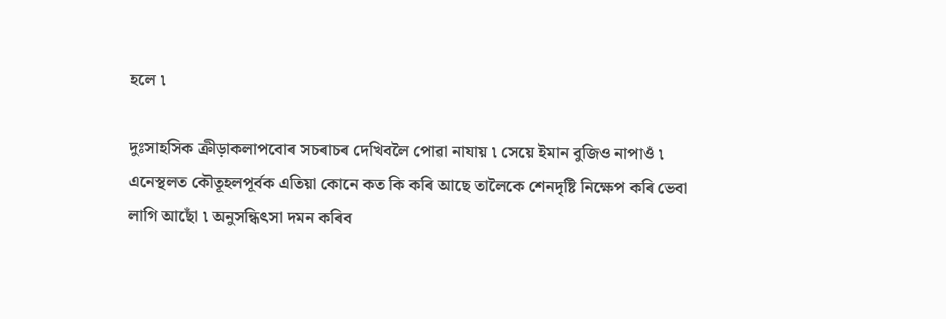হলে ৷

দুঃসাহসিক ক্ৰীড়াকলাপবোৰ সচৰাচৰ দেখিবলৈ পোৱা নাযায় ৷ সেয়ে ইমান বুজিও নাপাওঁ ৷ এনেস্থলত কৌতূহলপূৰ্বক এতিয়া কোনে কত কি কৰি আছে তালৈকে শেনদৃষ্টি নিক্ষেপ কৰি ভেবা লাগি আছোঁ ৷ অনুসন্ধিৎসা দমন কৰিব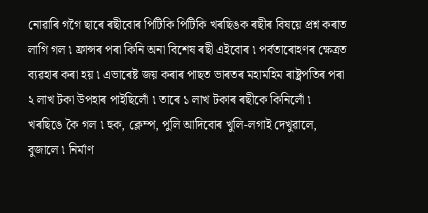নোৱাৰি গগৈ ছাৰে ৰছীবোৰ পিটিকি পিটিকি খৰছিঙক ৰছীৰ বিষয়ে প্ৰশ্ন কৰাত লাগি গল ৷ ফ্ৰান্সৰ পৰা কিনি অনা বিশেষ ৰছী এইবোৰ ৷ পৰ্বতাৰোহণৰ ক্ষেত্ৰত ব্যৱহাৰ কৰা হয় ৷ এভাৰেষ্ট জয় কৰাৰ পাছত ভাৰতৰ মহামহিম ৰাষ্ট্ৰপতিৰ পৰা ২ লাখ টকা উপহাৰ পাইছিলোঁ ৷ তাৰে ১ লাখ টকাৰ ৰছীকে কিনিলোঁ ৷ খৰছিঙে কৈ গল ৷ হুক, ক্লেম্প, পুলি আদিবোৰ খুলি-লগাই দেখুৱালে, বুজালে ৷ নিৰ্মাণ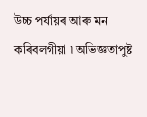উচ্চ পৰ্যায়ৰ আৰু মন কৰিবলগীয়া ৷ অভিজ্ঞতাপুষ্ট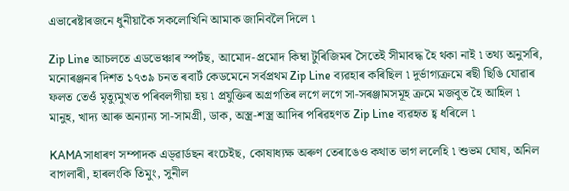এভাৰেষ্টাৰজনে ধুনীয়াকৈ সকলোখিনি আমাক জানিবলৈ দিলে ৷

Zip Line আচলতে এডভেঞ্চাৰ স্পৰ্টছ, আমোদ-প্ৰমোদ কিম্বা টুৰিজিমৰ সৈতেই সীমাবদ্ধ হৈ থকা নাই ৷ তথ্য অনুসৰি, মনোৰঞ্জনৰ দিশত ১৭৩৯ চনত ৰবাৰ্ট কেডমেনে সৰ্বপ্ৰথম Zip Line ব্যৱহাৰ কৰিছিল ৷ দুৰ্ভাগ্যক্ৰমে ৰছী ছিঙি যোৱাৰ ফলত তেওঁ মৃত্যুমুখত পৰিবলগীয়া হয় ৷ প্ৰযুক্তিৰ অগ্ৰগতিৰ লগে লগে সা-সৰঞ্জামসমূহ ক্ৰমে মজবুত হৈ আহিল ৷ মানুহ, খাদ্য আৰু অন্যান্য সা-সামগ্ৰী, ডাক, অস্ত্ৰ-শস্ত্ৰ আদিৰ পৰিৱহণত Zip Line ব্যৱহৃত হ্ব ধৰিলে ৷

KAMAসাধাৰণ সম্পাদক এড্‌ৱাৰ্ডছন ৰংচেইছ, কোষাধ্যক্ষ অৰুণ তেৰাঙেও কথাত ভাগ ললেহি ৷ শুভম ঘোষ, অনিল বাগলাৰী, হাৰলংকি তিমুং, সুনীল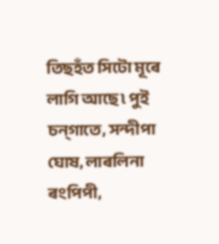তিছহঁত সিটো মূৰে লাগি আছে ৷ পুই চন্‌গাতে, সন্দীপা ঘোষ, লাৰলিনা ৰংপিপী,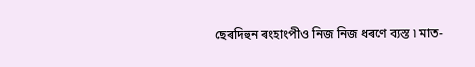ছেৰদিহুন ৰংহাংপীও নিজ নিজ ধৰণে ব্যস্ত ৷ মাত-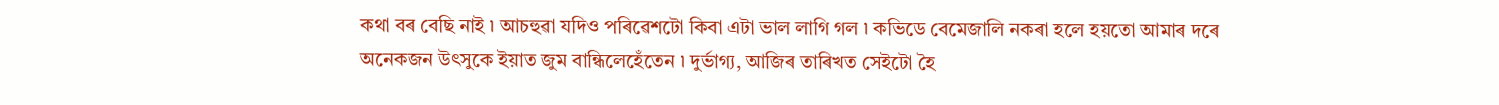কথা বৰ বেছি নাই ৷ আচহুৱা যদিও পৰিৱেশটো কিবা এটা ভাল লাগি গল ৷ কভিডে বেমেজালি নকৰা হলে হয়তো আমাৰ দৰে অনেকজন উৎসুকে ইয়াত জুম বান্ধিলেহেঁতেন ৷ দুৰ্ভাগ্য, আজিৰ তাৰিখত সেইটো হৈ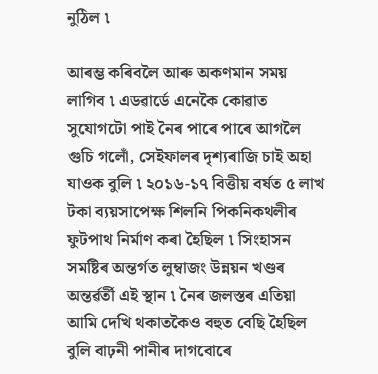নুঠিল ৷

আৰম্ভ কৰিবলৈ আৰু অকণমান সময় লাগিব ৷ এডৱাৰ্ডে এনেকৈ কোৱাত সুযোগটো পাই নৈৰ পাৰে পাৰে আগলৈ গুচি গলোঁ, সেইফালৰ দৃশ্যৰাজি চাই অহা যাওক বুলি ৷ ২০১৬-১৭ বিত্তীয় বৰ্ষত ৫ লাখ টকা ব্যয়সাপেক্ষ শিলনি পিকনিকথলীৰ ফুটপাথ নিৰ্মাণ কৰা হৈছিল ৷ সিংহাসন সমষ্টিৰ অন্তৰ্গত লুম্বাজং উন্নয়ন খণ্ডৰ অন্তৰ্ৱৰ্তী এই স্থান ৷ নৈৰ জলস্তৰ এতিয়া আমি দেখি থকাতকৈও বহুত বেছি হৈছিল বুলি বাঢ়নী পানীৰ দাগবোৰে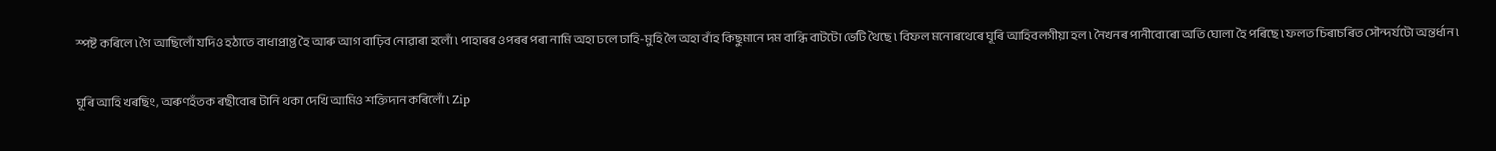স্পষ্ট কৰিলে ৷ গৈ আছিলোঁ যদিও হঠাতে বাধাপ্ৰাপ্ত হৈ আৰু আগ বাঢ়িব নোৱাৰা হলোঁ ৷ পাহাৰৰ ওপৰৰ পৰা নামি অহা ঢলে ঢাহি-মুহি লৈ অহা বাঁহ কিছুমানে দম বান্ধি বাটটো ভেটি থৈছে ৷ বিফল মনোৰথেৰে ঘূৰি আহিবলগীয়া হল ৷ নৈখনৰ পানীবোৰো অতি ঘোলা হৈ পৰিছে ৷ ফলত চিৰাচৰিত সৌন্দৰ্যটো অন্তৰ্ধান ৷

ঘূৰি আহি খৰছিং, অৰুণহঁতক ৰছীবোৰ টানি থকা দেখি আমিও শক্তিদান কৰিলোঁ ৷ Zip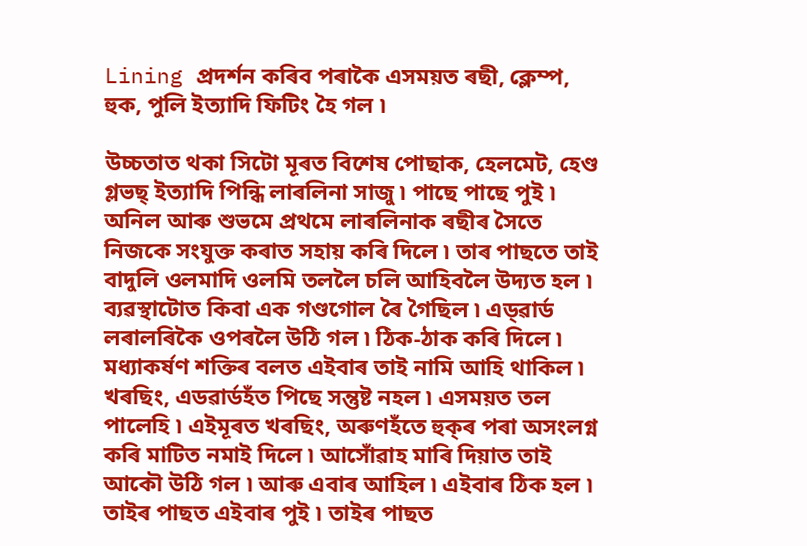Lining প্ৰদৰ্শন কৰিব পৰাকৈ এসময়ত ৰছী, ক্লেম্প, হুক, পুলি ইত্যাদি ফিটিং হৈ গল ৷

উচ্চতাত থকা সিটো মূৰত বিশেষ পোছাক, হেলমেট, হেণ্ড গ্লভছ্‌ ইত্যাদি পিন্ধি লাৰলিনা সাজু ৷ পাছে পাছে পুই ৷ অনিল আৰু শুভমে প্ৰথমে লাৰলিনাক ৰছীৰ সৈতে নিজকে সংযুক্ত কৰাত সহায় কৰি দিলে ৷ তাৰ পাছতে তাই বাদুলি ওলমাদি ওলমি তললৈ চলি আহিবলৈ উদ্যত হল ৷ ব্যৱস্থাটোত কিবা এক গণ্ডগোল ৰৈ গৈছিল ৷ এড্‌ৱাৰ্ড লৰালৰিকৈ ওপৰলৈ উঠি গল ৷ ঠিক-ঠাক কৰি দিলে ৷ মধ্যাকৰ্ষণ শক্তিৰ বলত এইবাৰ তাই নামি আহি থাকিল ৷ খৰছিং, এডৱাৰ্ডহঁত পিছে সন্তুষ্ট নহল ৷ এসময়ত তল পালেহি ৷ এইমূৰত খৰছিং, অৰুণহঁতে হুক্‌ৰ পৰা অসংলগ্ন কৰি মাটিত নমাই দিলে ৷ আসোঁৱাহ মাৰি দিয়াত তাই আকৌ উঠি গল ৷ আৰু এবাৰ আহিল ৷ এইবাৰ ঠিক হল ৷ তাইৰ পাছত এইবাৰ পুই ৷ তাইৰ পাছত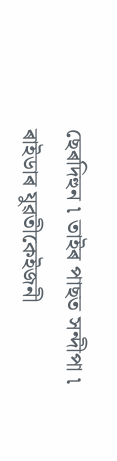ছেৰদিহুন ৷ তাইৰ পাছত সন্দীপা ৷ ৰাইডাৰ যুৱতীকেইজনী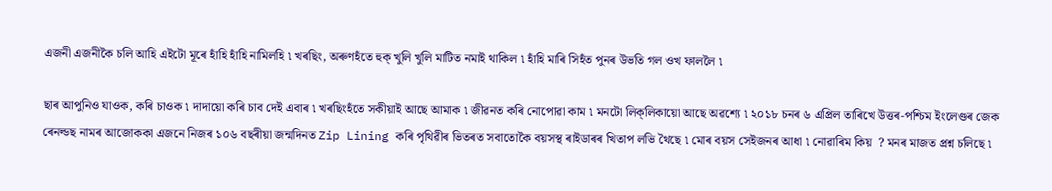এজনী এজনীকৈ চলি আহি এইটো মূৰে হাঁহি হাঁহি নামিলহি ৷ খৰছিং, অৰুণহঁতে হুক্‌ খুলি খুলি মাটিত নমাই থাকিল ৷ হাঁহি মাৰি সিহঁত পুনৰ উভতি গল ওখ ফাললৈ ৷

ছাৰ আপুনিও যাওক, কৰি চাওক ৷ দাদায়ো কৰি চাব দেই এবাৰ ৷ খৰছিংহঁতে সকীয়াই আছে আমাক ৷ জীৱনত কৰি নোপোৱা কাম ৷ মনটো লিক্‌লিকায়ো আছে অৱশ্যে ৷ ২০১৮ চনৰ ৬ এপ্ৰিল তাৰিখে উত্তৰ-পশ্চিম ইংলেণ্ডৰ জেক ৰেনল্ডছ নামৰ আজোককা এজনে নিজৰ ১০৬ বছৰীয়া জন্মদিনত Zip Lining কৰি পৃথিৱীৰ ভিতৰত সবাতোকৈ বয়সস্থ ৰাইডাৰৰ খিতাপ লভি থৈছে ৷ মোৰ বয়স সেইজনৰ আধা ৷ নোৱাৰিম কিয়  ? মনৰ মাজত প্ৰশ্ন চলিছে ৷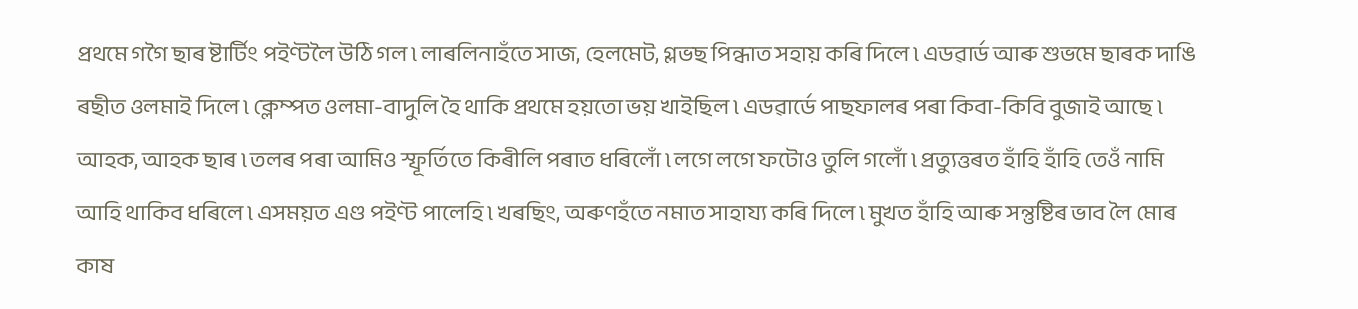প্ৰথমে গগৈ ছাৰ ষ্টাৰ্টিং পইণ্টলৈ উঠি গল ৷ লাৰলিনাহঁতে সাজ, হেলমেট, গ্লভছ পিন্ধাত সহায় কৰি দিলে ৷ এডৱাৰ্ড আৰু শুভমে ছাৰক দাঙি ৰছীত ওলমাই দিলে ৷ ক্লেম্পত ওলমা-বাদুলি হৈ থাকি প্ৰথমে হয়তো ভয় খাইছিল ৷ এডৱাৰ্ডে পাছফালৰ পৰা কিবা-কিবি বুজাই আছে ৷ আহক, আহক ছাৰ ৷ তলৰ পৰা আমিও স্ফূৰ্তিতে কিৰীলি পৰাত ধৰিলোঁ ৷ লগে লগে ফটোও তুলি গলোঁ ৷ প্ৰত্যুত্তৰত হাঁহি হাঁহি তেওঁ নামি আহি থাকিব ধৰিলে ৷ এসময়ত এণ্ড পইণ্ট পালেহি ৷ খৰছিং, অৰুণহঁতে নমাত সাহায্য কৰি দিলে ৷ মুখত হাঁহি আৰু সন্তুষ্টিৰ ভাব লৈ মোৰ কাষ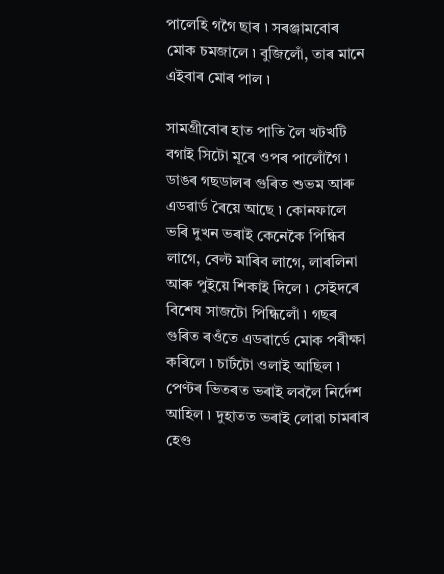পালেহি গগৈ ছাৰ ৷ সৰঞ্জামবোৰ মোক চমজালে ৷ বুজিলোঁ, তাৰ মানে এইবাৰ মোৰ পাল ৷

সামগ্ৰীবোৰ হাত পাতি লৈ খটখটি বগাই সিটো মূৰে ওপৰ পালোঁগৈ ৷ ডাঙৰ গছডালৰ গুৰিত শুভম আৰু এডৱাৰ্ড ৰৈয়ে আছে ৷ কোনফালে ভৰি দুখন ভৰাই কেনেকৈ পিন্ধিব লাগে, বেল্ট মাৰিব লাগে, লাৰলিনা আৰু পুইয়ে শিকাই দিলে ৷ সেইদৰে বিশেষ সাজটো পিন্ধিলোঁ ৷ গছৰ গুৰিত ৰওঁতে এডৱাৰ্ডে মোক পৰীক্ষা কৰিলে ৷ চাৰ্টটো ওলাই আছিল ৷ পেণ্টৰ ভিতৰত ভৰাই লবলৈ নিৰ্দেশ আহিল ৷ দুহাতত ভৰাই লোৱা চামৰাৰ হেণ্ড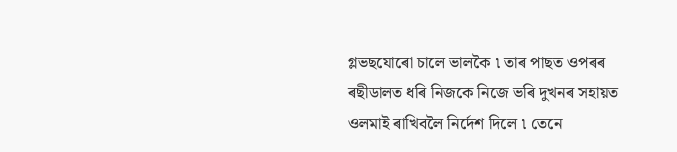গ্লভছযোৰো চালে ভালকৈ ৷ তাৰ পাছত ওপৰৰ ৰছীডালত ধৰি নিজকে নিজে ভৰি দুখনৰ সহায়ত ওলমাই ৰাখিবলৈ নিৰ্দেশ দিলে ৷ তেনে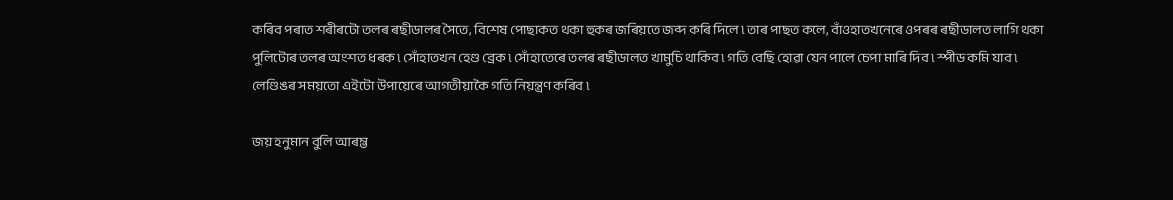কৰিব পৰাত শৰীৰটো তলৰ ৰছীডালৰ সৈতে, বিশেষ পোছাকত থকা হুকৰ জৰিয়তে জব্দ কৰি দিলে ৷ তাৰ পাছত কলে, বাঁওহাতখনেৰে ওপৰৰ ৰছীডালত লাগি থকা পুলিটোৰ তলৰ অংশত ধৰক ৷ সোঁহাতখন হেণ্ড ব্ৰেক ৷ সোঁহাতেৰে তলৰ ৰছীডালত খামুচি থাকিব ৷ গতি বেছি হোৱা যেন পালে চেপা মাৰি দিব ৷ স্পীড কমি যাব ৷ লেণ্ডিঙৰ সময়তো এইটো উপায়েৰে আগতীয়াকৈ গতি নিয়ন্ত্ৰণ কৰিব ৷

জয় হনুমান বুলি আৰম্ভ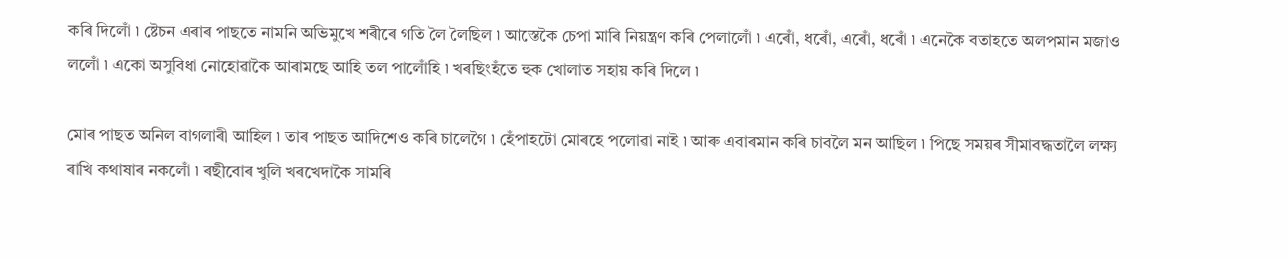কৰি দিলোঁ ৷ ষ্টেচন এৰাৰ পাছতে নামনি অভিমুখে শৰীৰে গতি লৈ লৈছিল ৷ আস্তেকৈ চেপা মাৰি নিয়ন্ত্ৰণ কৰি পেলালোঁ ৷ এৰোঁ, ধৰোঁ, এৰোঁ, ধৰোঁ ৷ এনেকৈ বতাহতে অলপমান মজাও ললোঁ ৷ একো অসুবিধা নোহোৱাকৈ আৰামছে আহি তল পালোঁহি ৷ খৰছিংহঁতে হুক খোলাত সহায় কৰি দিলে ৷

মোৰ পাছত অনিল বাগলাৰী আহিল ৷ তাৰ পাছত আদিশেও কৰি চালেগৈ ৷ হেঁপাহটো মোৰহে পলোৱা নাই ৷ আৰু এবাৰমান কৰি চাবলৈ মন আছিল ৷ পিছে সময়ৰ সীমাবদ্ধতালৈ লক্ষ্য ৰাখি কথাষাৰ নকলোঁ ৷ ৰছীবোৰ খুলি খৰখেদাকৈ সামৰি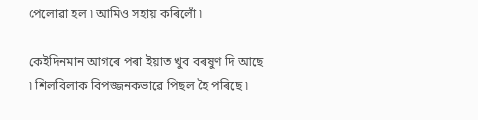পেলোৱা হল ৷ আমিও সহায় কৰিলোঁ ৷

কেইদিনমান আগৰে পৰা ইয়াত খুব বৰষুণ দি আছে ৷ শিলবিলাক বিপজ্জনকভাৱে পিছল হৈ পৰিছে ৷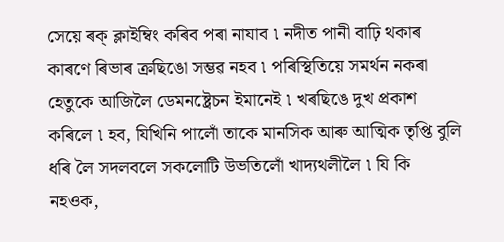সেয়ে ৰক্‌ ক্লাইম্বিং কৰিব পৰা নাযাব ৷ নদীত পানী বাঢ়ি থকাৰ কাৰণে ৰিভাৰ ক্ৰছিঙো সম্ভৱ নহব ৷ পৰিস্থিতিয়ে সমৰ্থন নকৰা হেতুকে আজিলৈ ডেমনষ্ট্ৰেচন ইমানেই ৷ খৰছিঙে দুখ প্ৰকাশ কৰিলে ৷ হব, যিখিনি পালোঁ তাকে মানসিক আৰু আত্মিক তৃপ্তি বুলি ধৰি লৈ সদলবলে সকলোটি উভতিলোঁ খাদ্যথলীলৈ ৷ যি কি নহওক,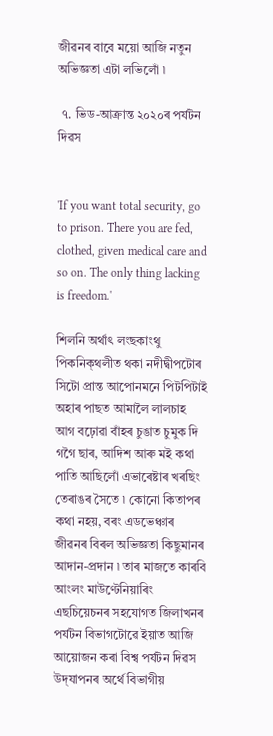জীৱনৰ বাবে ময়ো আজি নতুন অভিজ্ঞতা এটা লভিলোঁ ৷

 ৭. ভিড-আক্ৰান্ত ২০২০ৰ পৰ্যটন দিৱস


'If you want total security, go to prison. There you are fed, clothed, given medical care and so on. The only thing lacking is freedom.'

শিলনি অৰ্থাৎ লংছকাংথু পিকনিক্‌থলীত থকা নদীদ্বীপটোৰ সিটো প্ৰান্ত আপোনমনে পিটপিটাই অহাৰ পাছত আমালৈ লালচাহ আগ বঢ়োৱা বাঁহৰ চুঙাত চুমুক দি গগৈ ছাৰ, আদিশ আৰু মই কথা পাতি আছিলোঁ এভাৰেষ্টাৰ খৰছিং তেৰাঙৰ সৈতে ৷ কোনো কিতাপৰ কথা নহয়, বৰং এডভেঞ্চাৰ জীৱনৰ বিৰল অভিজ্ঞতা কিছুমানৰ আদান-প্ৰদান ৷ তাৰ মাজতে কাৰবি আংলং মাউণ্টেনিয়াৰিং এছচিয়েচনৰ সহযোগত জিলাখনৰ পৰ্যটন বিভাগটোৱে ইয়াত আজি আয়োজন কৰা বিশ্ব পৰ্যটন দিৱস উদ্‌যাপনৰ অৰ্থে বিভাগীয়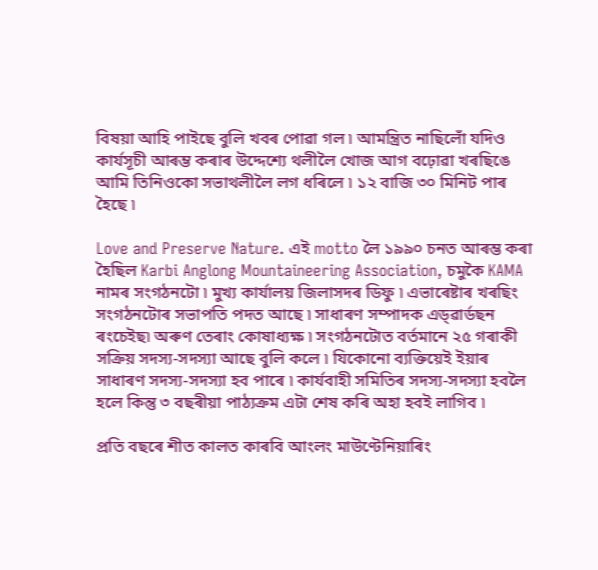বিষয়া আহি পাইছে বুলি খবৰ পোৱা গল ৷ আমন্ত্ৰিত নাছিলোঁ যদিও কাৰ্যসূচী আৰম্ভ কৰাৰ উদ্দেশ্যে থলীলৈ খোজ আগ বঢ়োৱা খৰছিঙে আমি তিনিওকো সভাথলীলৈ লগ ধৰিলে ৷ ১২ বাজি ৩০ মিনিট পাৰ হৈছে ৷

Love and Preserve Nature. এই motto লৈ ১৯৯০ চনত আৰম্ভ কৰা হৈছিল Karbi Anglong Mountaineering Association, চমুকৈ KAMA নামৰ সংগঠনটো ৷ মুখ্য কাৰ্যালয় জিলাসদৰ ডিফু ৷ এভাৰেষ্টাৰ খৰছিং সংগঠনটোৰ সভাপতি পদত আছে ৷ সাধাৰণ সম্পাদক এড্‌ৱাৰ্ডছন ৰংচেইছ৷ অৰুণ তেৰাং কোষাধ্যক্ষ ৷ সংগঠনটোত বৰ্তমানে ২৫ গৰাকী সক্ৰিয় সদস্য-সদস্যা আছে বুলি কলে ৷ যিকোনো ব্যক্তিয়েই ইয়াৰ সাধাৰণ সদস্য-সদস্যা হব পাৰে ৷ কাৰ্যবাহী সমিতিৰ সদস্য-সদস্যা হবলৈ হলে কিন্তু ৩ বছৰীয়া পাঠ্যক্ৰম এটা শেষ কৰি অহা হবই লাগিব ৷

প্ৰতি বছৰে শীত কালত কাৰবি আংলং মাউণ্টেনিয়াৰিং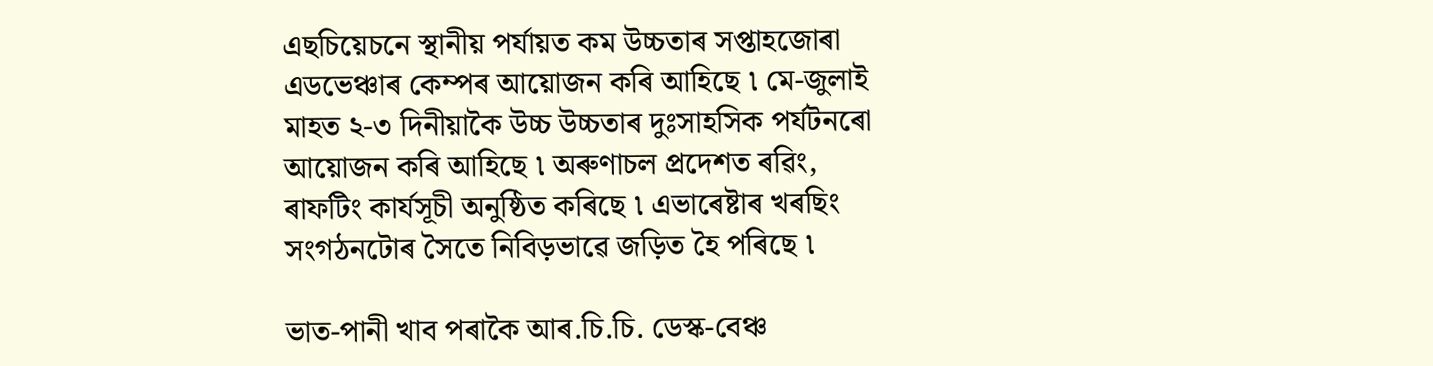এছচিয়েচনে স্থানীয় পৰ্যায়ত কম উচ্চতাৰ সপ্তাহজোৰা এডভেঞ্চাৰ কেম্পৰ আয়োজন কৰি আহিছে ৷ মে-জুলাই মাহত ২-৩ দিনীয়াকৈ উচ্চ উচ্চতাৰ দুঃসাহসিক পৰ্যটনৰো আয়োজন কৰি আহিছে ৷ অৰুণাচল প্ৰদেশত ৰৱিং, ৰাফটিং কাৰ্যসূচী অনুষ্ঠিত কৰিছে ৷ এভাৰেষ্টাৰ খৰছিং সংগঠনটোৰ সৈতে নিবিড়ভাৱে জড়িত হৈ পৰিছে ৷

ভাত-পানী খাব পৰাকৈ আৰ.চি.চি. ডেস্ক-বেঞ্চ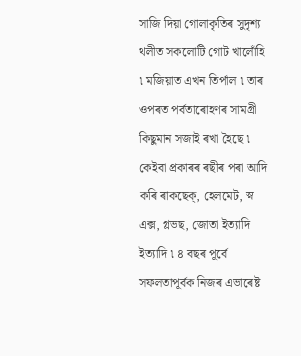সাজি দিয়া গোলাকৃতিৰ সুদৃশ্য থলীত সকলোটি গোট খালোঁহি ৷ মজিয়াত এখন তিৰ্পাল ৷ তাৰ ওপৰত পৰ্বতাৰোহণৰ সামগ্ৰী কিছুমান সজাই ৰখা হৈছে ৷ কেইবা প্ৰকাৰৰ ৰছীৰ পৰা আদি কৰি ৰাকছেক্‌, হেলমেট, স্ন এক্স, গ্লভছ, জোতা ইত্যাদি ইত্যাদি ৷ ৪ বছৰ পূৰ্বে সফলতাপূৰ্বক নিজৰ এভাৰেষ্ট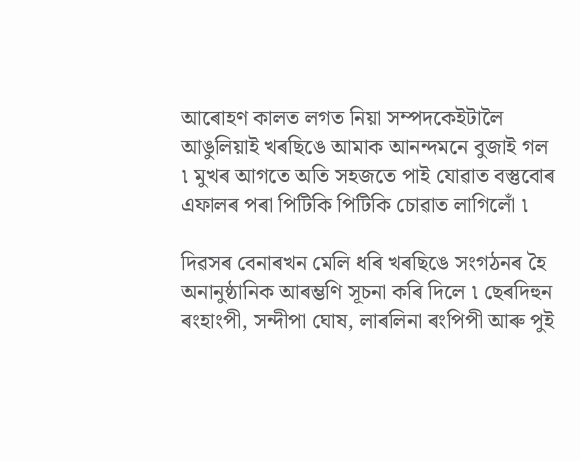আৰোহণ কালত লগত নিয়া সম্পদকেইটালৈ আঙুলিয়াই খৰছিঙে আমাক আনন্দমনে বুজাই গল ৷ মুখৰ আগতে অতি সহজতে পাই যোৱাত বস্তুবোৰ এফালৰ পৰা পিটিকি পিটিকি চোৱাত লাগিলোঁ ৷

দিৱসৰ বেনাৰখন মেলি ধৰি খৰছিঙে সংগঠনৰ হৈ অনানুষ্ঠানিক আৰম্ভণি সূচনা কৰি দিলে ৷ ছেৰদিহুন ৰংহাংপী, সন্দীপা ঘোষ, লাৰলিনা ৰংপিপী আৰু পুই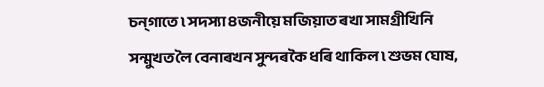চন্‌গাতে ৷ সদস্যা ৪জনীয়ে মজিয়াত ৰখা সামগ্ৰীখিনি সন্মুখত লৈ বেনাৰখন সুন্দৰকৈ ধৰি থাকিল ৷ শুভম ঘোষ,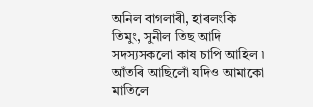অনিল বাগলাৰী, হাৰলংকি তিমুং, সুনীল তিছ আদি সদস্যসকলো কাষ চাপি আহিল ৷ আঁতৰি আছিলোঁ যদিও আমাকো মাতিলে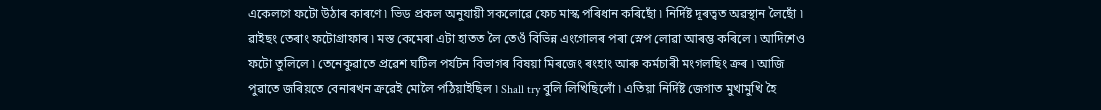একেলগে ফটো উঠাৰ কাৰণে ৷ ভিড প্ৰকল অনুযায়ী সকলোৱে ফেচ মাস্ক পৰিধান কৰিছোঁ ৷ নিৰ্দিষ্ট দূৰত্বত অৱস্থান লৈছোঁ ৷ ৱাইছং তেৰাং ফটোগ্ৰাফাৰ ৷ মস্ত কেমেৰা এটা হাতত লৈ তেওঁ বিভিন্ন এংগোলৰ পৰা স্নেপ লোৱা আৰম্ভ কৰিলে ৷ আদিশেও ফটো তুলিলে ৷ তেনেকুৱাতে প্ৰৱেশ ঘটিল পৰ্যটন বিভাগৰ বিষয়া মিৰজেং ৰংহাং আৰু কৰ্মচাৰী মংগলছিং ক্ৰৰ ৷ আজি পুৱাতে জৰিয়তে বেনাৰখন ক্ৰৱেই মোলৈ পঠিয়াইছিল ৷ Shall try বুলি লিখিছিলোঁ ৷ এতিয়া নিৰ্দিষ্ট জেগাত মুখামুখি হৈ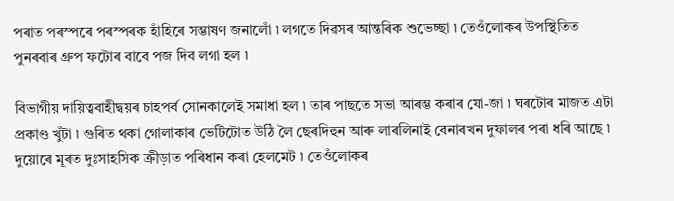পৰাত পৰস্পৰে পৰস্পৰক হাঁহিৰে সম্ভাষণ জনালোঁ ৷ লগতে দিৱসৰ আন্তৰিক শুভেচ্ছা ৷ তেওঁলোকৰ উপস্থিতিত পুনৰবাৰ গ্ৰুপ ফটোৰ বাবে পজ দিব লগা হল ৷

বিভাগীয় দায়িত্ববাহীদ্বয়ৰ চাহপৰ্ব সোনকালেই সমাধা হল ৷ তাৰ পাছতে সভা আৰম্ভ কৰাৰ যো-জা ৷ ঘৰটোৰ মাজত এটা প্ৰকাণ্ড খুঁটা ৷ গুৰিত থকা গোলাকাৰ ভেটিটোত উঠি লৈ ছেৰদিহুন আৰু লাৰলিনাই বেনাৰখন দুফালৰ পৰা ধৰি আছে ৷ দুয়োৰে মূৰত দুঃসাহসিক ক্ৰীড়াত পৰিধান কৰা হেলমেট ৷ তেওঁলোকৰ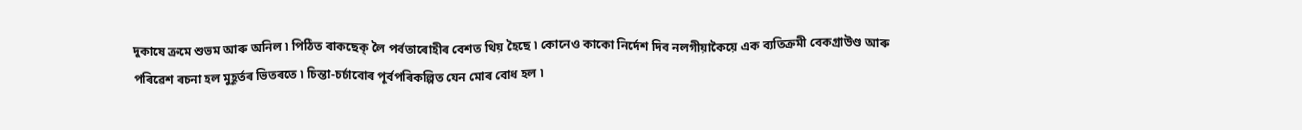দুকাষে ক্ৰমে শুভম আৰু অনিল ৷ পিঠিত ৰাকছেক্‌ লৈ পৰ্বতাৰোহীৰ বেশত থিয় হৈছে ৷ কোনেও কাকো নিৰ্দেশ দিব নলগীয়াকৈয়ে এক ব্যতিক্ৰমী বেকগ্ৰাউণ্ড আৰু পৰিৱেশ ৰচনা হল মুহূৰ্তৰ ভিতৰতে ৷ চিন্তা-চৰ্চাবোৰ পূৰ্বপৰিকল্পিত যেন মোৰ বোধ হল ৷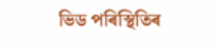ভিড পৰিস্থিতিৰ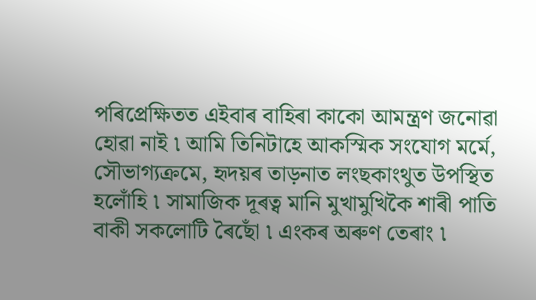পৰিপ্ৰেক্ষিতত এইবাৰ বাহিৰা কাকো আমন্ত্ৰণ জনোৱা হোৱা নাই ৷ আমি তিনিটাহে আকস্মিক সংযোগ মৰ্মে, সৌভাগ্যক্ৰমে, হৃদয়ৰ তাড়নাত লংছকাংথুত উপস্থিত হলোঁহি ৷ সামাজিক দূৰত্ব মানি মুখামুখিকৈ শাৰী পাতি বাকী সকলোটি ৰৈছোঁ ৷ এংকৰ অৰুণ তেৰাং ৷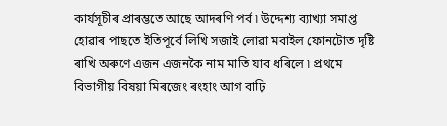কাৰ্যসূচীৰ প্ৰাৰম্ভতে আছে আদৰণি পৰ্ব ৷ উদ্দেশ্য ব্যাখ্যা সমাপ্ত হোৱাৰ পাছতে ইতিপূৰ্বে লিখি সজাই লোৱা মবাইল ফোনটোত দৃষ্টি ৰাখি অৰুণে এজন এজনকৈ নাম মাতি যাব ধৰিলে ৷ প্ৰথমে বিভাগীয় বিষয়া মিৰজেং ৰংহাং আগ বাঢ়ি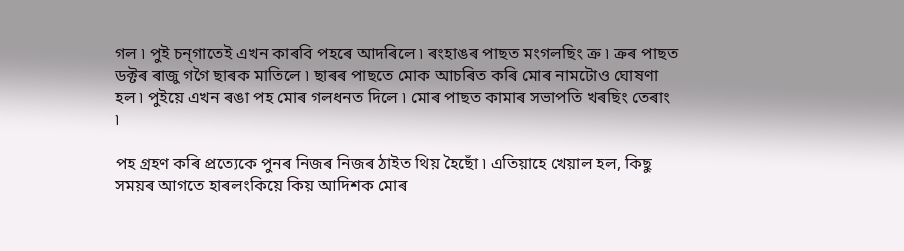গল ৷ পুই চন্‌গাতেই এখন কাৰবি পহৰে আদৰিলে ৷ ৰংহাঙৰ পাছত মংগলছিং ক্ৰ ৷ ক্ৰৰ পাছত ডক্টৰ ৰাজু গগৈ ছাৰক মাতিলে ৷ ছাৰৰ পাছতে মোক আচৰিত কৰি মোৰ নামটোও ঘোষণা হল ৷ পুইয়ে এখন ৰঙা পহ মোৰ গলধনত দিলে ৷ মোৰ পাছত কামাৰ সভাপতি খৰছিং তেৰাং ৷

পহ গ্ৰহণ কৰি প্ৰত্যেকে পুনৰ নিজৰ নিজৰ ঠাইত থিয় হৈছোঁ ৷ এতিয়াহে খেয়াল হল, কিছু সময়ৰ আগতে হাৰলংকিয়ে কিয় আদিশক মোৰ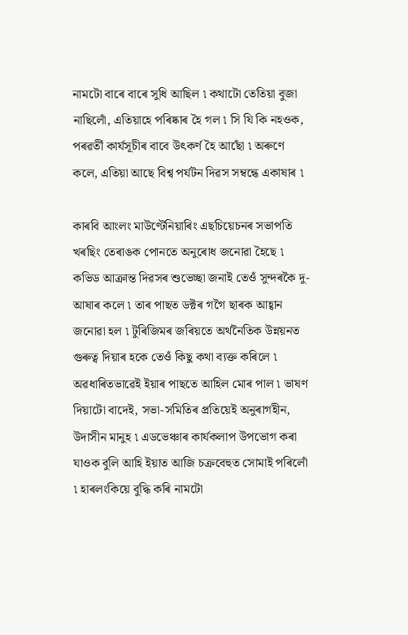নামটো বাৰে বাৰে সুধি আছিল ৷ কথাটো তেতিয়া বুজা নাছিলোঁ, এতিয়াহে পৰিষ্কাৰ হৈ গল ৷ সি যি কি নহওক, পৰৱৰ্তী কাৰ্যসূচীৰ বাবে উৎকৰ্ণ হৈ আছোঁ ৷ অৰুণে কলে, এতিয়া আছে বিশ্ব পৰ্যটন দিৱস সম্বন্ধে একাষাৰ ৷

কাৰবি আংলং মাউণ্টেনিয়াৰিং এছচিয়েচনৰ সভাপতি খৰছিং তেৰাঙক পোনতে অনুৰোধ জনোৱা হৈছে ৷ কভিড আক্ৰান্ত দিৱসৰ শুভেচ্ছা জনাই তেওঁ সুন্দৰকৈ দু-আষাৰ কলে ৷ তাৰ পাছত ডক্টৰ গগৈ ছাৰক আহ্বান জনোৱা হল ৷ টুৰিজিমৰ জৰিয়তে অৰ্থনৈতিক উন্নয়নত গুৰুত্ব দিয়াৰ হকে তেওঁ কিছু কথা ব্যক্ত কৰিলে ৷ অৱধাৰিতভাৱেই ইয়াৰ পাছতে আহিল মোৰ পাল ৷ ভাষণ দিয়াটো বাদেই, সভা-সমিতিৰ প্ৰতিয়েই অনুৰাগহীন, উদাসীন মানুহ ৷ এডভেঞ্চাৰ কাৰ্যকলাপ উপভোগ কৰা যাওক বুলি আহি ইয়াত আজি চক্ৰবেহুত সোমাই পৰিলোঁ ৷ হাৰলংকিয়ে বুদ্ধি কৰি নামটো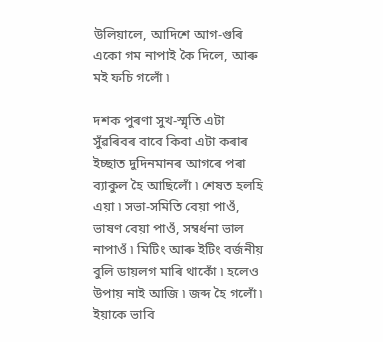উলিয়ালে, আদিশে আগ-গুৰি একো গম নাপাই কৈ দিলে, আৰু মই ফচি গলোঁ ৷

দশক পুৰণা সুখ-স্মৃতি এটা সুঁৱৰিবৰ বাবে কিবা এটা কৰাৰ ইচ্ছাত দুদিনমানৰ আগৰে পৰা ব্যাকুল হৈ আছিলোঁ ৷ শেষত হলহি এয়া ৷ সভা-সমিতি বেয়া পাওঁ, ভাষণ বেয়া পাওঁ, সম্বৰ্ধনা ভাল নাপাওঁ ৷ মিটিং আৰু ইটিং বৰ্জনীয় বুলি ডায়লগ মাৰি থাকোঁ ৷ হলেও উপায় নাই আজি ৷ জব্দ হৈ গলোঁ ৷ ইয়াকে ভাবি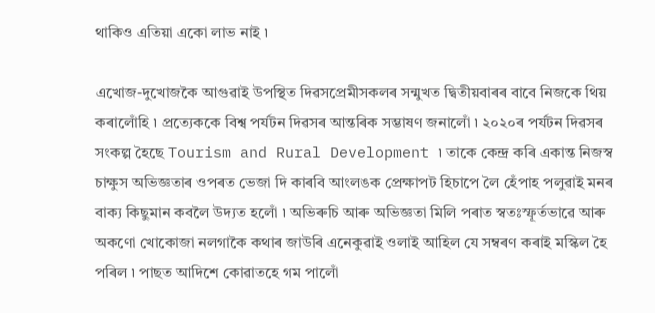থাকিও এতিয়া একো লাভ নাই ৷

এখোজ-দুখোজকৈ আগুৱাই উপস্থিত দিৱসপ্ৰেমীসকলৰ সন্মুখত দ্বিতীয়বাৰৰ বাবে নিজকে থিয় কৰালোঁহি ৷ প্ৰত্যেককে বিশ্ব পৰ্যটন দিৱসৰ আন্তৰিক সম্ভাষণ জনালোঁ ৷ ২০২০ৰ পৰ্যটন দিৱসৰ সংকল্প হৈছে Tourism and Rural Development ৷ তাকে কেন্দ্ৰ কৰি একান্ত নিজস্ব চাক্ষুস অভিজ্ঞতাৰ ওপৰত ভেজা দি কাৰবি আংলঙক প্ৰেক্ষাপট হিচাপে লৈ হেঁপাহ পলুৱাই মনৰ বাক্য কিছুমান কবলৈ উদ্যত হলোঁ ৷ অভিৰুচি আৰু অভিজ্ঞতা মিলি পৰাত স্বতঃস্ফূৰ্তভাৱে আৰু অকণো খোকোজা নলগাকৈ কথাৰ জাউৰি এনেকুৱাই ওলাই আহিল যে সম্বৰণ কৰাই মস্কিল হৈ পৰিল ৷ পাছত আদিশে কোৱাতহে গম পালোঁ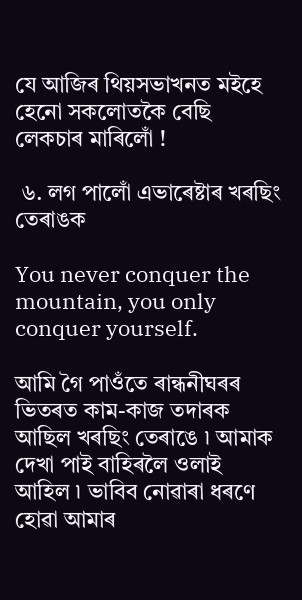যে আজিৰ থিয়সভাখনত মইহে হেনো সকলোতকৈ বেছি লেকচাৰ মাৰিলোঁ !

 ৬. লগ পালোঁ এভাৰেষ্টাৰ খৰছিং তেৰাঙক

You never conquer the mountain, you only conquer yourself.

আমি গৈ পাওঁতে ৰান্ধনীঘৰৰ ভিতৰত কাম-কাজ তদাৰক আছিল খৰছিং তেৰাঙে ৷ আমাক দেখা পাই বাহিৰলৈ ওলাই আহিল ৷ ভাবিব নোৱাৰা ধৰণে হোৱা আমাৰ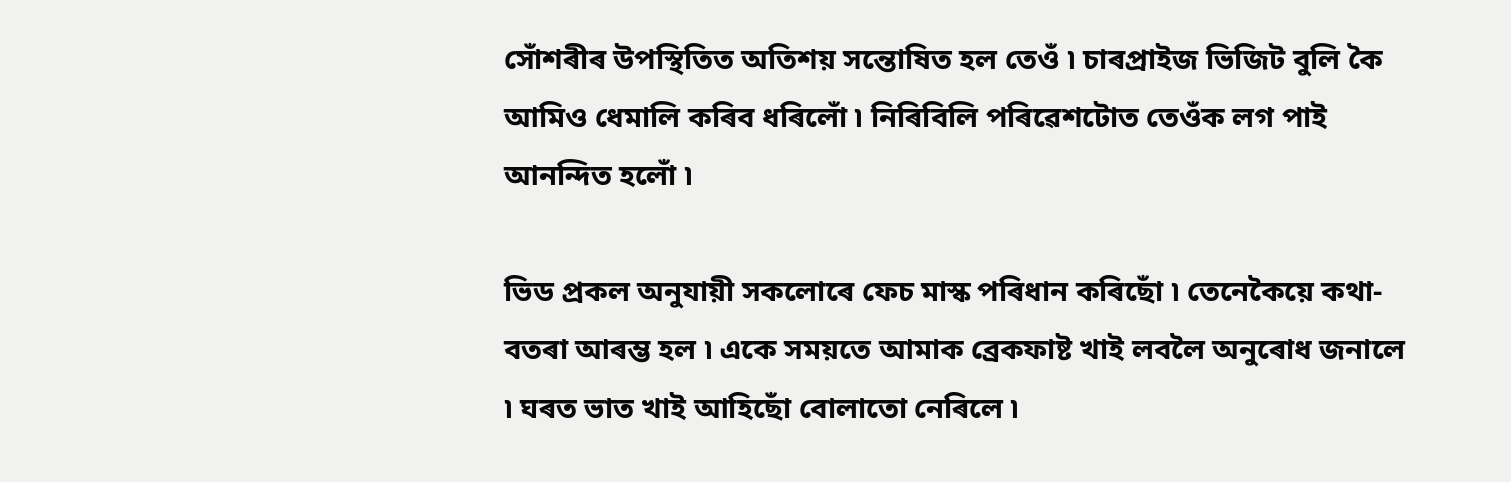সোঁশৰীৰ উপস্থিতিত অতিশয় সন্তোষিত হল তেওঁ ৷ চাৰপ্ৰাইজ ভিজিট বুলি কৈ আমিও ধেমালি কৰিব ধৰিলোঁ ৷ নিৰিবিলি পৰিৱেশটোত তেওঁক লগ পাই আনন্দিত হলোঁ ৷

ভিড প্ৰকল অনুযায়ী সকলোৰে ফেচ মাস্ক পৰিধান কৰিছোঁ ৷ তেনেকৈয়ে কথা-বতৰা আৰম্ভ হল ৷ একে সময়তে আমাক ব্ৰেকফাষ্ট খাই লবলৈ অনুৰোধ জনালে ৷ ঘৰত ভাত খাই আহিছোঁ বোলাতো নেৰিলে ৷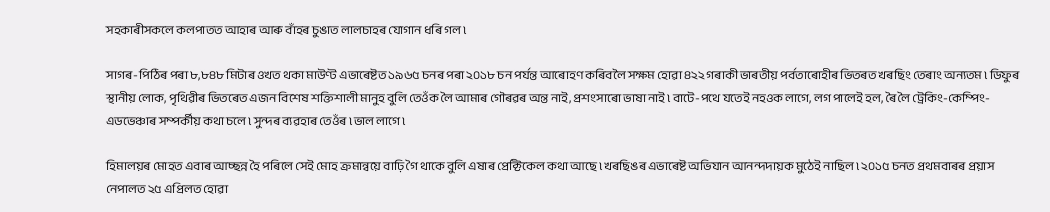সহকাৰীসকলে কলপাতত আহাৰ আৰু বাঁহৰ চুঙাত লালচাহৰ যোগান ধৰি গল ৷

সাগৰ-পিঠিৰ পৰা ৮,৮৪৮ মিটাৰ ওখত থকা মাউণ্ট এভাৰেষ্টত ১৯৬৫ চনৰ পৰা ২০১৮ চন পৰ্যন্ত আৰোহণ কৰিবলৈ সক্ষম হোৱা ৪২২ গৰাকী ভাৰতীয় পৰ্বতাৰোহীৰ ভিতৰত খৰছিং তেৰাং অন্যতম ৷ ডিফুৰ স্থানীয় লোক, পৃথিৱীৰ ভিতৰেত এজন বিশেষ শক্তিশালী মানুহ বুলি তেওঁক লৈ আমাৰ গৌৰৱৰ অন্ত নাই, প্ৰশংসাৰো ভাষা নাই ৷ বাটে-পথে যতেই নহওক লাগে, লগ পালেই হল, ৰৈ লৈ ট্ৰেকিং-কেম্পিং-এডভেঞ্চাৰ সম্পৰ্কীয় কথা চলে ৷ সুন্দৰ ব্যৱহাৰ তেওঁৰ ৷ ভাল লাগে ৷

হিমালয়ৰ মোহত এবাৰ আচ্ছন্ন হৈ পৰিলে সেই মোহ ক্ৰমান্বয়ে বাঢ়ি গৈ থাকে বুলি এষাৰ প্ৰেক্টিকেল কথা আছে ৷ খৰছিঙৰ এভাৰেষ্ট অভিযান আনন্দদায়ক মুঠেই নাছিল ৷ ২০১৫ চনত প্ৰথমবাৰৰ প্ৰয়াস নেপালত ২৫ এপ্ৰিলত হোৱা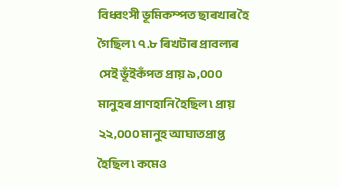বিধ্বংসী ভূমিকম্পত ছাৰখাৰ হৈ গৈছিল ৷ ৭.৮ ৰিখটাৰ প্ৰাবল্যৰ সেই ভূঁইকঁপত প্ৰায় ৯,০০০ মানুহৰ প্ৰাণহানি হৈছিল ৷ প্ৰায় ২২,০০০ মানুহ আঘাতপ্ৰাপ্ত হৈছিল ৷ কমেও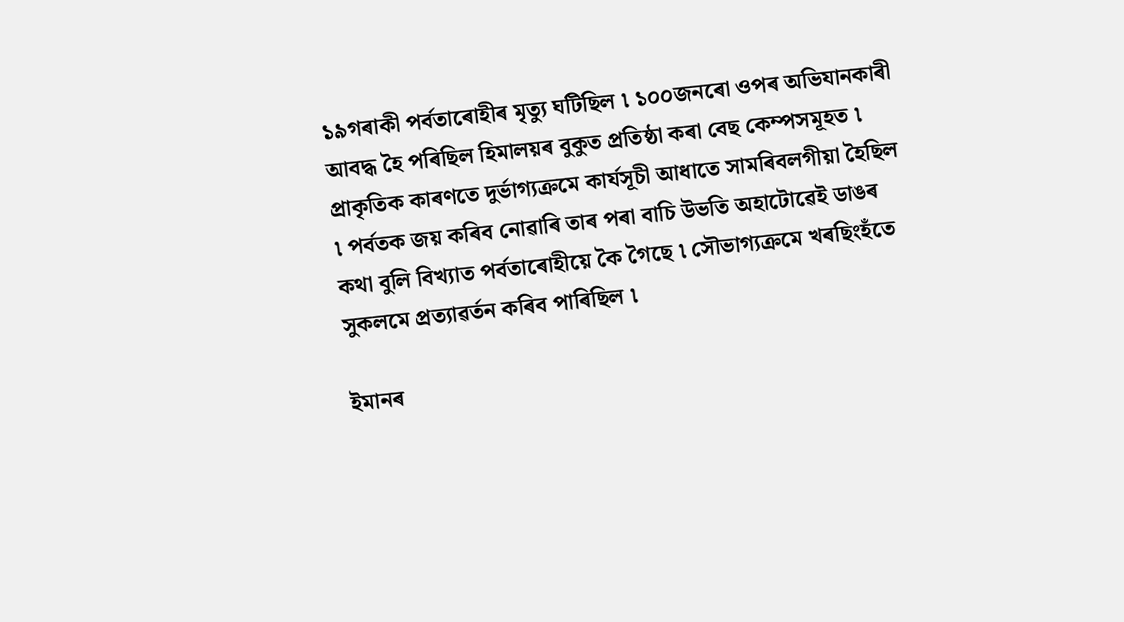১৯গৰাকী পৰ্বতাৰোহীৰ মৃত্যু ঘটিছিল ৷ ১০০জনৰো ওপৰ অভিযানকাৰী আবদ্ধ হৈ পৰিছিল হিমালয়ৰ বুকুত প্ৰতিষ্ঠা কৰা বেছ কেম্পসমূহত ৷ প্ৰাকৃতিক কাৰণতে দুৰ্ভাগ্যক্ৰমে কাৰ্যসূচী আধাতে সামৰিবলগীয়া হৈছিল ৷ পৰ্বতক জয় কৰিব নোৱাৰি তাৰ পৰা বাচি উভতি অহাটোৱেই ডাঙৰ কথা বুলি বিখ্যাত পৰ্বতাৰোহীয়ে কৈ গৈছে ৷ সৌভাগ্যক্ৰমে খৰছিংহঁতে সুকলমে প্ৰত্যাৱৰ্তন কৰিব পাৰিছিল ৷

ইমানৰ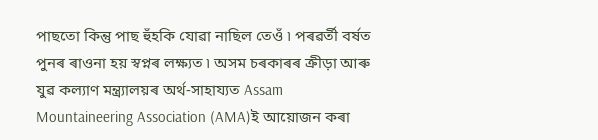পাছতো কিন্তু পাছ হুঁহকি যোৱা নাছিল তেওঁ ৷ পৰৱৰ্তী বৰ্ষত পুনৰ ৰাওনা হয় স্বপ্নৰ লক্ষ্যত ৷ অসম চৰকাৰৰ ক্ৰীড়া আৰু যুৱ কল্যাণ মন্ত্ৰ্যালয়ৰ অৰ্থ-সাহায্যত Assam Mountaineering Association (AMA)ই আয়োজন কৰা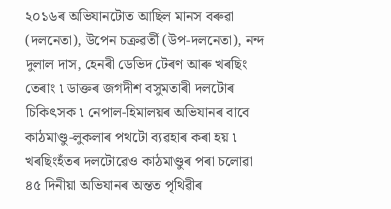২০১৬ৰ অভিযানটোত আছিল মানস বৰুৱা (দলনেতা), উপেন চক্ৰৱৰ্তী (উপ-দলনেতা), নন্দ দুলাল দাস, হেনৰী ডেভিদ টেৰণ আৰু খৰছিং তেৰাং ৷ ডাক্তৰ জগদীশ বসুমতাৰী দলটোৰ চিকিৎসক ৷ নেপাল-হিমালয়ৰ অভিযানৰ বাবে কাঠমাণ্ডু-লুকলাৰ পথটো ব্যৱহাৰ কৰা হয় ৷ খৰছিংহঁতৰ দলটোৱেও কাঠমাণ্ডুৰ পৰা চলোৱা ৪৫ দিনীয়া অভিযানৰ অন্তত পৃথিৱীৰ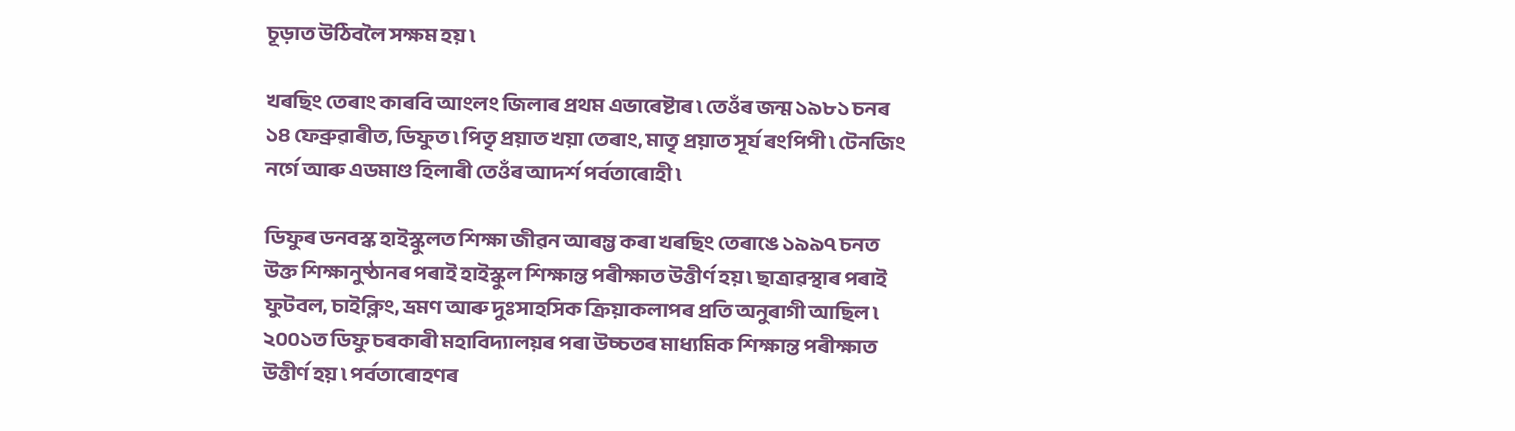চূড়াত উঠিবলৈ সক্ষম হয় ৷

খৰছিং তেৰাং কাৰবি আংলং জিলাৰ প্ৰথম এভাৰেষ্টাৰ ৷ তেওঁৰ জন্ম ১৯৮১ চনৰ ১৪ ফেব্ৰুৱাৰীত, ডিফুত ৷ পিতৃ প্ৰয়াত খয়া তেৰাং, মাতৃ প্ৰয়াত সূৰ্য ৰংপিপী ৷ টেনজিং নৰ্গে আৰু এডমাণ্ড হিলাৰী তেওঁৰ আদৰ্শ পৰ্বতাৰোহী ৷

ডিফুৰ ডনবস্ক হাইস্কুলত শিক্ষা জীৱন আৰম্ভ কৰা খৰছিং তেৰাঙে ১৯৯৭ চনত উক্ত শিক্ষানুষ্ঠানৰ পৰাই হাইস্কুল শিক্ষান্ত পৰীক্ষাত উত্তীৰ্ণ হয় ৷ ছাত্ৰাৱস্থাৰ পৰাই ফুটবল, চাইক্লিং, ভ্ৰমণ আৰু দুঃসাহসিক ক্ৰিয়াকলাপৰ প্ৰতি অনুৰাগী আছিল ৷ ২০০১ত ডিফু চৰকাৰী মহাবিদ্যালয়ৰ পৰা উচ্চতৰ মাধ্যমিক শিক্ষান্ত পৰীক্ষাত উত্তীৰ্ণ হয় ৷ পৰ্বতাৰোহণৰ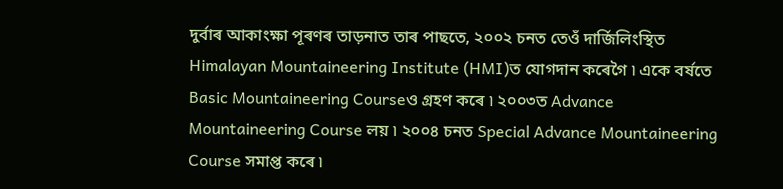দুৰ্বাৰ আকাংক্ষা পূৰণৰ তাড়নাত তাৰ পাছতে, ২০০২ চনত তেওঁ দাৰ্জিলিংস্থিত Himalayan Mountaineering Institute (HMI)ত যোগদান কৰেগৈ ৷ একে বৰ্ষতে Basic Mountaineering Courseও গ্ৰহণ কৰে ৷ ২০০৩ত Advance Mountaineering Course লয় ৷ ২০০৪ চনত Special Advance Mountaineering Course সমাপ্ত কৰে ৷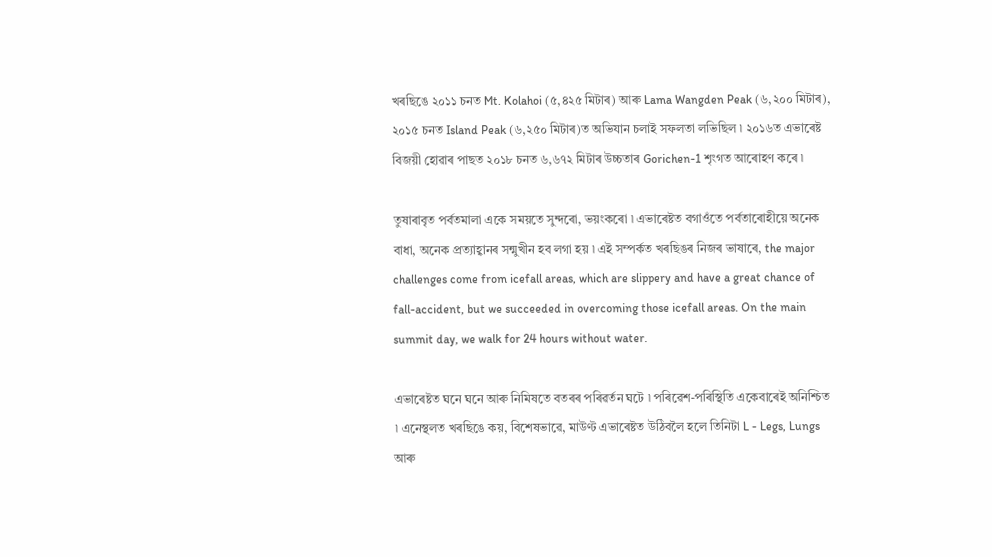খৰছিঙে ২০১১ চনত Mt. Kolahoi (৫,৪২৫ মিটাৰ) আৰু Lama Wangden Peak (৬,২০০ মিটাৰ), ২০১৫ চনত Island Peak (৬,২৫০ মিটাৰ)ত অভিযান চলাই সফলতা লভিছিল ৷ ২০১৬ত এভাৰেষ্ট বিজয়ী হোৱাৰ পাছত ২০১৮ চনত ৬,৬৭২ মিটাৰ উচ্চতাৰ Gorichen-1 শৃংগত আৰোহণ কৰে ৷

তুষাৰাবৃত পৰ্বতমালা একে সময়তে সুন্দৰো, ভয়ংকৰো ৷ এভাৰেষ্টত বগাওঁতে পৰ্বতাৰোহীয়ে অনেক বাধা, অনেক প্ৰত্যাহ্বানৰ সন্মুখীন হব লগা হয় ৷ এই সম্পৰ্কত খৰছিঙৰ নিজৰ ভাষাৰে, the major challenges come from icefall areas, which are slippery and have a great chance of fall-accident, but we succeeded in overcoming those icefall areas. On the main summit day, we walk for 24 hours without water.

এভাৰেষ্টত ঘনে ঘনে আৰু নিমিষতে বতৰৰ পৰিৱৰ্তন ঘটে ৷ পৰিৱেশ-পৰিস্থিতি একেবাৰেই অনিশ্চিত ৷ এনেস্থলত খৰছিঙে কয়, বিশেষভাৱে, মাউণ্ট এভাৰেষ্টত উঠিবলৈ হলে তিনিটা L - Legs, Lungs আৰু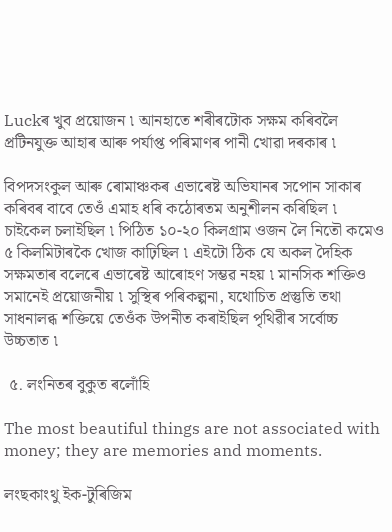Luckৰ খুব প্ৰয়োজন ৷ আনহাতে শৰীৰটোক সক্ষম কৰিবলৈ প্ৰটিনযুক্ত আহাৰ আৰু পৰ্যাপ্ত পৰিমাণৰ পানী খোৱা দৰকাৰ ৷

বিপদসংকুল আৰু ৰোমাঞ্চকৰ এভাৰেষ্ট অভিযানৰ সপোন সাকাৰ কৰিবৰ বাবে তেওঁ এমাহ ধৰি কঠোৰতম অনুশীলন কৰিছিল ৷ চাইকেল চলাইছিল ৷ পিঠিত ১০-২০ কিলগ্ৰাম ওজন লৈ নিতৌ কমেও ৫ কিলমিটাৰকৈ খোজ কাঢ়িছিল ৷ এইটো ঠিক যে অকল দৈহিক সক্ষমতাৰ বলেৰে এভাৰেষ্ট আৰোহণ সম্ভৱ নহয় ৷ মানসিক শক্তিও সমানেই প্ৰয়োজনীয় ৷ সুস্থিৰ পৰিকল্পনা, যথোচিত প্ৰস্তুতি তথা সাধনালব্ধ শক্তিয়ে তেওঁক উপনীত কৰাইছিল পৃথিৱীৰ সৰ্বোচ্চ উচ্চতাত ৷

 ৫. লংনিতৰ বুকুত ৰলোঁহি

The most beautiful things are not associated with money; they are memories and moments.

লংছকাংথু ইক-টুৰিজিম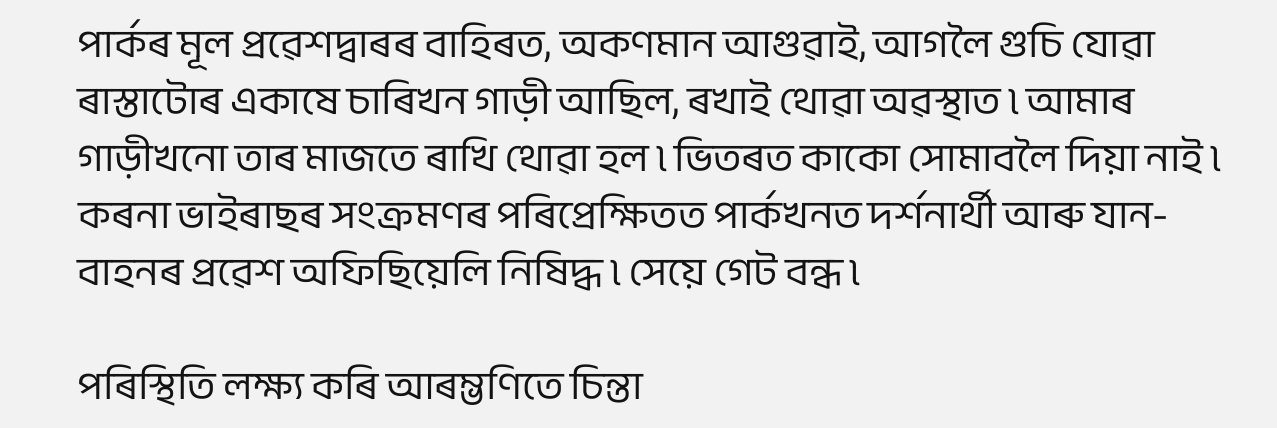পাৰ্কৰ মূল প্ৰৱেশদ্বাৰৰ বাহিৰত, অকণমান আগুৱাই, আগলৈ গুচি যোৱা ৰাস্তাটোৰ একাষে চাৰিখন গাড়ী আছিল, ৰখাই থোৱা অৱস্থাত ৷ আমাৰ গাড়ীখনো তাৰ মাজতে ৰাখি থোৱা হল ৷ ভিতৰত কাকো সোমাবলৈ দিয়া নাই ৷ কৰনা ভাইৰাছৰ সংক্ৰমণৰ পৰিপ্ৰেক্ষিতত পাৰ্কখনত দৰ্শনাৰ্থী আৰু যান-বাহনৰ প্ৰৱেশ অফিছিয়েলি নিষিদ্ধ ৷ সেয়ে গেট বন্ধ ৷

পৰিস্থিতি লক্ষ্য কৰি আৰম্ভণিতে চিন্তা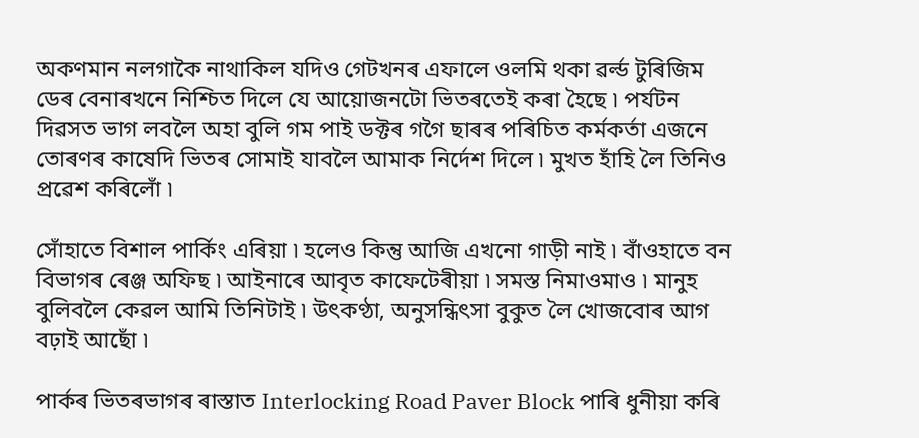অকণমান নলগাকৈ নাথাকিল যদিও গেটখনৰ এফালে ওলমি থকা ৱৰ্ল্ড টুৰিজিম ডেৰ বেনাৰখনে নিশ্চিত দিলে যে আয়োজনটো ভিতৰতেই কৰা হৈছে ৷ পৰ্যটন দিৱসত ভাগ লবলৈ অহা বুলি গম পাই ডক্টৰ গগৈ ছাৰৰ পৰিচিত কৰ্মকৰ্তা এজনে তোৰণৰ কাষেদি ভিতৰ সোমাই যাবলৈ আমাক নিৰ্দেশ দিলে ৷ মুখত হাঁহি লৈ তিনিও প্ৰৱেশ কৰিলোঁ ৷

সোঁহাতে বিশাল পাৰ্কিং এৰিয়া ৷ হলেও কিন্তু আজি এখনো গাড়ী নাই ৷ বাঁওহাতে বন বিভাগৰ ৰেঞ্জ অফিছ ৷ আইনাৰে আবৃত কাফেটেৰীয়া ৷ সমস্ত নিমাওমাও ৷ মানুহ বুলিবলৈ কেৱল আমি তিনিটাই ৷ উৎকণ্ঠা, অনুসন্ধিৎসা বুকুত লৈ খোজবোৰ আগ বঢ়াই আছোঁ ৷

পাৰ্কৰ ভিতৰভাগৰ ৰাস্তাত Interlocking Road Paver Block পাৰি ধুনীয়া কৰি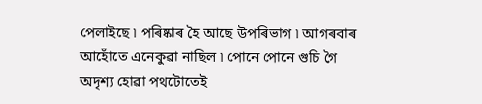পেলাইছে ৷ পৰিষ্কাৰ হৈ আছে উপৰিভাগ ৷ আগৰবাৰ আহোঁতে এনেকুৱা নাছিল ৷ পোনে পোনে গুচি গৈ অদৃশ্য হোৱা পথটোতেই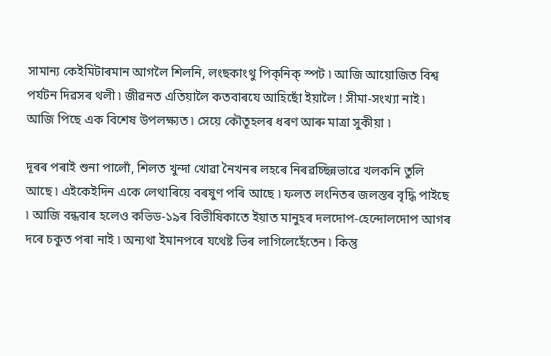সামান্য কেইমিটাৰমান আগলৈ শিলনি, লংছকাংথু পিক্‌নিক্‌ স্পট ৷ আজি আয়োজিত বিশ্ব পৰ্যটন দিৱসৰ থলী ৷ জীৱনত এতিয়ালৈ কতবাৰযে আহিছোঁ ইয়ালৈ ! সীমা-সংখ্যা নাই ৷ আজি পিছে এক বিশেষ উপলক্ষ্যত ৷ সেয়ে কৌতূহলৰ ধৰণ আৰু মাত্ৰা সুকীয়া ৷

দূৰৰ পৰাই শুনা পালোঁ, শিলত খুন্দা খোৱা নৈখনৰ লহৰে নিৰৱচ্ছিন্নভাৱে খলকনি তুলি আছে ৷ এইকেইদিন একে লেথাৰিয়ে বৰষুণ পৰি আছে ৷ ফলত লংনিতৰ জলস্তৰ বৃদ্ধি পাইছে ৷ আজি বন্ধবাৰ হলেও কভিড-১৯ৰ বিভীষিকাতে ইয়াত মানুহৰ দলদোপ-হেন্দোলদোপ আগৰ দৰে চকুত পৰা নাই ৷ অন্যথা ইমানপৰে যথেষ্ট ভিৰ লাগিলেহেঁতেন ৷ কিন্তু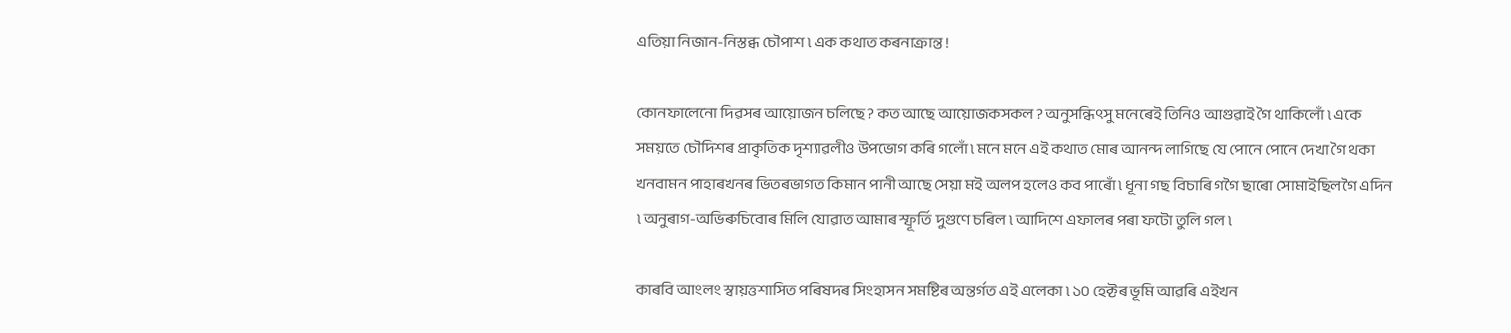এতিয়া নিজান-নিস্তব্ধ চৌপাশ ৷ এক কথাত কৰনাক্ৰান্ত !

কোনফালেনো দিৱসৰ আয়োজন চলিছে ? কত আছে আয়োজকসকল ? অনুসন্ধিৎসু মনেৰেই তিনিও আগুৱাই গৈ থাকিলোঁ ৷ একে সময়তে চৌদিশৰ প্ৰাকৃতিক দৃশ্যাৱলীও উপভোগ কৰি গলোঁ ৷ মনে মনে এই কথাত মোৰ আনন্দ লাগিছে যে পোনে পোনে দেখা গৈ থকা খনবামন পাহাৰখনৰ ভিতৰভাগত কিমান পানী আছে সেয়া মই অলপ হলেও কব পাৰোঁ ৷ ধূনা গছ বিচাৰি গগৈ ছাৰো সোমাইছিলগৈ এদিন ৷ অনুৰাগ-অভিৰুচিবোৰ মিলি যোৱাত আমাৰ স্ফূৰ্তি দুগুণে চৰিল ৷ আদিশে এফালৰ পৰা ফটো তুলি গল ৷

কাৰবি আংলং স্বায়ত্তশাসিত পৰিষদৰ সিংহাসন সমষ্টিৰ অন্তৰ্গত এই এলেকা ৷ ১০ হেক্টৰ ভূমি আৱৰি এইখন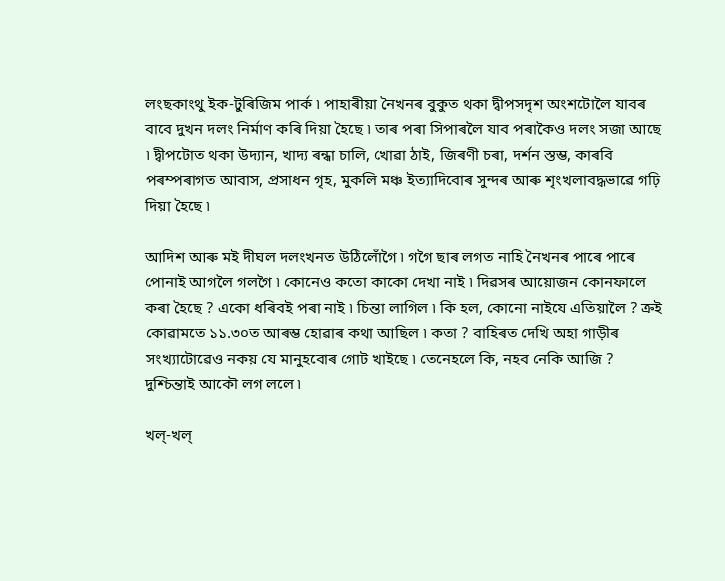লংছকাংথু ইক-টুৰিজিম পাৰ্ক ৷ পাহাৰীয়া নৈখনৰ বুকুত থকা দ্বীপসদৃশ অংশটোলৈ যাবৰ বাবে দুখন দলং নিৰ্মাণ কৰি দিয়া হৈছে ৷ তাৰ পৰা সিপাৰলৈ যাব পৰাকৈও দলং সজা আছে ৷ দ্বীপটোত থকা উদ্যান, খাদ্য ৰন্ধা চালি, খোৱা ঠাই, জিৰণী চৰা, দৰ্শন স্তম্ভ, কাৰবি পৰম্পৰাগত আবাস, প্ৰসাধন গৃহ, মুকলি মঞ্চ ইত্যাদিবোৰ সুন্দৰ আৰু শৃংখলাবদ্ধভাৱে গঢ়ি দিয়া হৈছে ৷

আদিশ আৰু মই দীঘল দলংখনত উঠিলোঁগৈ ৷ গগৈ ছাৰ লগত নাহি নৈখনৰ পাৰে পাৰে পোনাই আগলৈ গলগৈ ৷ কোনেও কতো কাকো দেখা নাই ৷ দিৱসৰ আয়োজন কোনফালে কৰা হৈছে ? একো ধৰিবই পৰা নাই ৷ চিন্তা লাগিল ৷ কি হল, কোনো নাইযে এতিয়ালৈ ? ক্ৰই কোৱামতে ১১.৩০ত আৰম্ভ হোৱাৰ কথা আছিল ৷ কতা ? বাহিৰত দেখি অহা গাড়ীৰ সংখ্যাটোৱেও নকয় যে মানুহবোৰ গোট খাইছে ৷ তেনেহলে কি, নহব নেকি আজি ? দুশ্চিন্তাই আকৌ লগ ললে ৷

খল্‌-খল্‌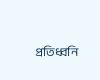প্ৰতিধ্বনি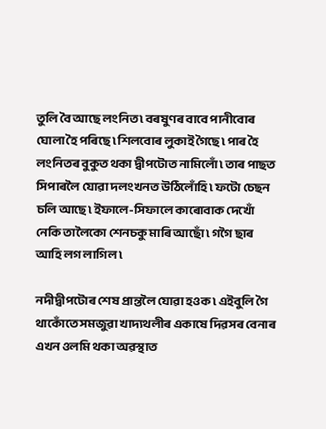তুলি বৈ আছে লংনিত ৷ বৰষুণৰ বাবে পানীবোৰ ঘোলা হৈ পৰিছে ৷ শিলবোৰ লুকাই গৈছে ৷ পাৰ হৈ লংনিতৰ বুকুত থকা দ্বীপটোত নামিলোঁ ৷ তাৰ পাছত সিপাৰলৈ যোৱা দলংখনত উঠিলোঁহি ৷ ফটো চেছন চলি আছে ৷ ইফালে-সিফালে কাৰোবাক দেখোঁ নেকি তালৈকো শেনচকু মাৰি আছোঁ ৷ গগৈ ছাৰ আহি লগ লাগিল ৷

নদীদ্বীপটোৰ শেষ প্ৰান্তলৈ যোৱা হওক ৷ এইবুলি গৈ থাকোঁতে সমজুৱা খাদ্যথলীৰ একাষে দিৱসৰ বেনাৰ এখন ওলমি থকা অৱস্থাত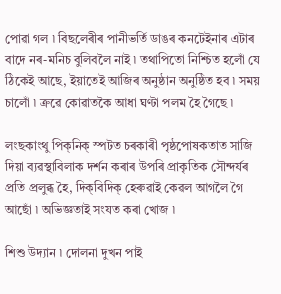পোৱা গল ৷ বিছলেৰীৰ পানীভৰ্তি ডাঙৰ কনটেইনাৰ এটাৰ বাদে নৰ-মনিচ বুলিবলৈ নাই ৷ তথাপিতো নিশ্চিত হলোঁ যে ঠিকেই আছে, ইয়াতেই আজিৰ অনুষ্ঠান অনুষ্ঠিত হব ৷ সময় চালোঁ ৷ ক্ৰৱে কোৱাতকৈ আধা ঘণ্টা পলম হৈ গৈছে ৷

লংছকাংথু পিক্‌নিক্‌ স্পটত চৰকাৰী পৃষ্ঠপোষকতাত সাজি দিয়া ব্যৱস্থাবিলাক দৰ্শন কৰাৰ উপৰি প্ৰাকৃতিক সৌন্দৰ্যৰ প্ৰতি প্ৰলুব্ধ হৈ, দিক্‌বিদিক্‌ হেৰুৱাই কেৱল আগলৈ গৈ আছোঁ ৷ অভিজ্ঞতাই সংযত কৰা খোজ ৷

শিশু উদ্যান ৷ দোলনা দুখন পাই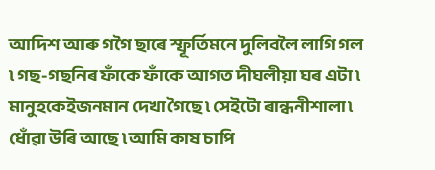আদিশ আৰু গগৈ ছাৰে স্ফূৰ্তিমনে দুলিবলৈ লাগি গল ৷ গছ-গছনিৰ ফাঁকে ফাঁকে আগত দীঘলীয়া ঘৰ এটা ৷ মানুহকেইজনমান দেখা গৈছে ৷ সেইটো ৰান্ধনীশালা ৷ ধোঁৱা উৰি আছে ৷ আমি কাষ চাপি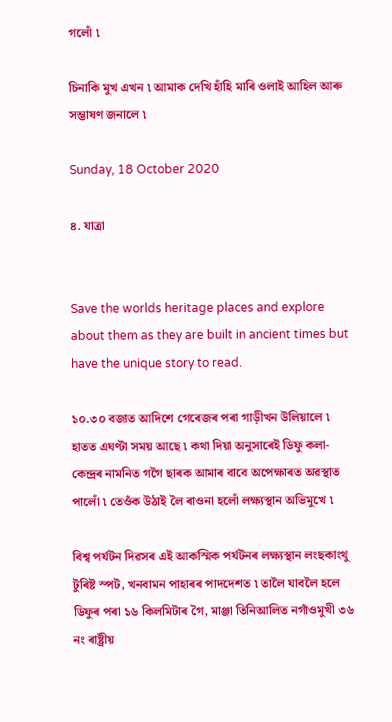গলোঁ ৷

চিনাকি মুখ এখন ৷ আমাক দেখি হাঁহি মাৰি ওলাই আহিল আৰু সম্ভাষণ জনালে ৷

Sunday, 18 October 2020

৪. যাত্ৰা


Save the worlds heritage places and explore about them as they are built in ancient times but have the unique story to read.

১০.৩০ বজাত আদিশে গেৰেজৰ পৰা গাড়ীখন উলিয়ালে ৷ হাতত এঘণ্টা সময় আছে ৷ কথা দিয়া অনুসাৰেই ডিফু কলা-কেন্দ্ৰৰ নামনিত গগৈ ছাৰক আমাৰ বাবে অপেক্ষাৰত অৱস্থাত পালোঁ ৷ তেওঁক উঠাই লৈ ৰাওনা হলোঁ লক্ষ্যস্থান অভিমুখে ৷

বিশ্ব পৰ্যটন দিৱসৰ এই আকস্মিক পৰ্যটনৰ লক্ষ্যস্থান লংছকাংথু টুৰিষ্ট স্পট, খনবামন পাহাৰৰ পাদদেশত ৷ তালৈ যাবলৈ হলে ডিফুৰ পৰা ১৬ কিলমিটাৰ গৈ, মাঞ্জা তিনিআলিত নগাঁওমুখী ৩৬ নং ৰাষ্ট্ৰীয়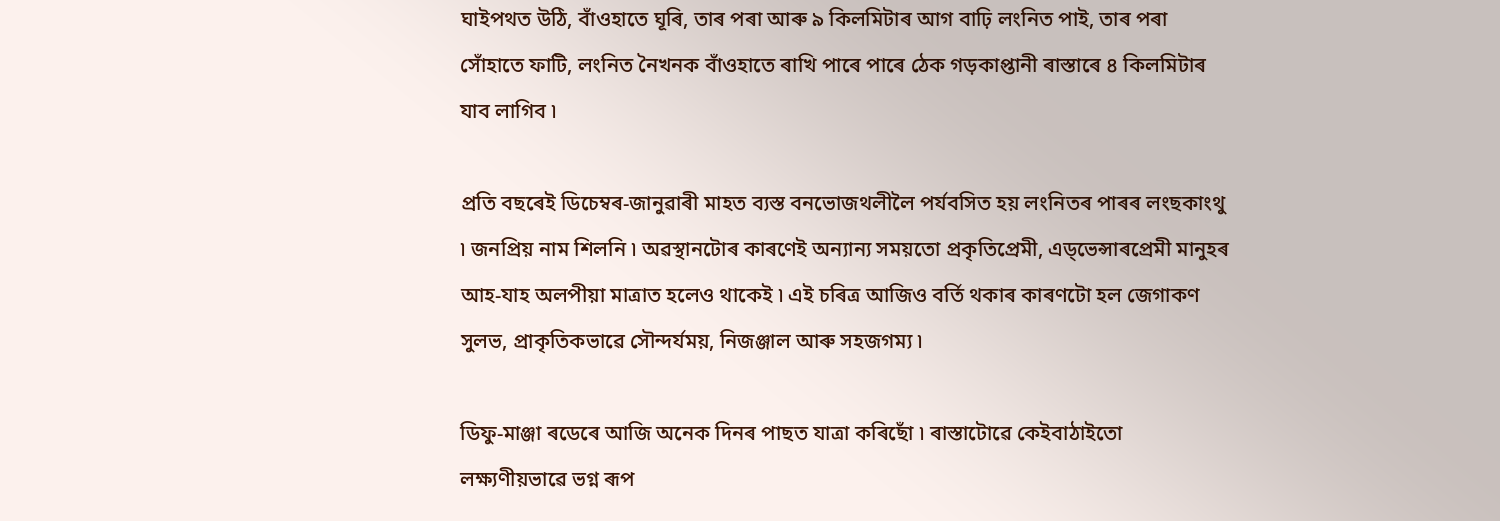ঘাইপথত উঠি, বাঁওহাতে ঘূৰি, তাৰ পৰা আৰু ৯ কিলমিটাৰ আগ বাঢ়ি লংনিত পাই, তাৰ পৰা সোঁহাতে ফাটি, লংনিত নৈখনক বাঁওহাতে ৰাখি পাৰে পাৰে ঠেক গড়কাপ্তানী ৰাস্তাৰে ৪ কিলমিটাৰ যাব লাগিব ৷

প্ৰতি বছৰেই ডিচেম্বৰ-জানুৱাৰী মাহত ব্যস্ত বনভোজথলীলৈ পৰ্যবসিত হয় লংনিতৰ পাৰৰ লংছকাংথু ৷ জনপ্ৰিয় নাম শিলনি ৷ অৱস্থানটোৰ কাৰণেই অন্যান্য সময়তো প্ৰকৃতিপ্ৰেমী, এড্‌ভেন্সাৰপ্ৰেমী মানুহৰ আহ-যাহ অলপীয়া মাত্ৰাত হলেও থাকেই ৷ এই চৰিত্ৰ আজিও বৰ্তি থকাৰ কাৰণটো হল জেগাকণ সুলভ, প্ৰাকৃতিকভাৱে সৌন্দৰ্যময়, নিজঞ্জাল আৰু সহজগম্য ৷

ডিফু-মাঞ্জা ৰডেৰে আজি অনেক দিনৰ পাছত যাত্ৰা কৰিছোঁ ৷ ৰাস্তাটোৱে কেইবাঠাইতো লক্ষ্যণীয়ভাৱে ভগ্ন ৰূপ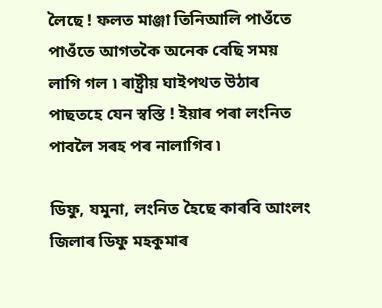লৈছে ! ফলত মাঞ্জা তিনিআলি পাওঁতে পাওঁতে আগতকৈ অনেক বেছি সময় লাগি গল ৷ ৰাষ্ট্ৰীয় ঘাইপথত উঠাৰ পাছতহে যেন স্বস্তি ! ইয়াৰ পৰা লংনিত পাবলৈ সৰহ পৰ নালাগিব ৷

ডিফু, যমুনা, লংনিত হৈছে কাৰবি আংলং জিলাৰ ডিফু মহকুমাৰ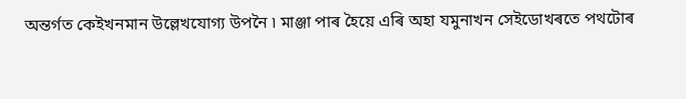অন্তৰ্গত কেইখনমান উল্লেখযোগ্য উপনৈ ৷ মাঞ্জা পাৰ হৈয়ে এৰি অহা যমুনাখন সেইডোখৰতে পথটোৰ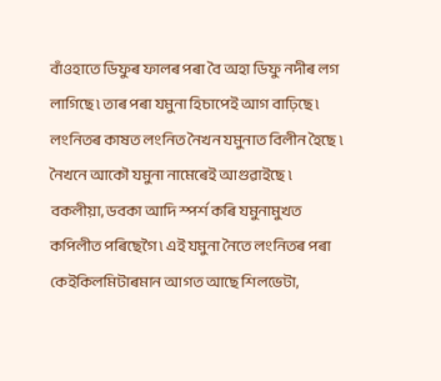বাঁওহাতে ডিফুৰ ফালৰ পৰা বৈ অহা ডিফু নদীৰ লগ লাগিছে ৷ তাৰ পৰা যমুনা হিচাপেই আগ বাঢ়িছে ৷ লংনিতৰ কাষত লংনিত নৈখন যমুনাত বিলীন হৈছে ৷ নৈখনে আকৌ যমুনা নামেৰেই আগুৱাইছে ৷ বকলীয়া, ডবকা আদি স্পৰ্শ কৰি যমুনামুখত কপিলীত পৰিছেগৈ ৷ এই যমুনা নৈতে লংনিতৰ পৰা কেইকিলমিটাৰমান আগত আছে শিলভেটা,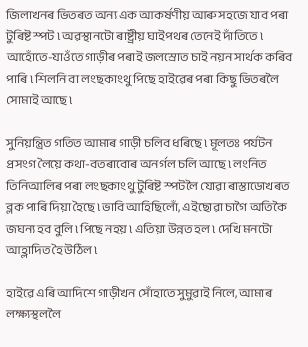জিলাখনৰ ভিতৰত অন্য এক আকৰ্ষণীয় আৰু সহজে যাব পৰা টুৰিষ্ট স্পট ৷ অৱস্থানটো ৰাষ্ট্ৰীয় ঘাইপথৰ তেনেই দাঁতিতে ৷ আহোঁতে-যাওঁতে গাড়ীৰ পৰাই জলস্ৰোত চাই নয়ন সাৰ্থক কৰিব পাৰি ৷ শিলনি বা লংছকাংথু পিছে হাইৱেৰ পৰা কিছু ভিতৰলৈ সোমাই আছে ৷

সুনিয়ন্ত্ৰিত গতিত আমাৰ গাড়ী চলিব ধৰিছে ৷ মূলতঃ পৰ্যটন প্ৰসংগ লৈয়ে কথা-বতৰাবোৰ অনৰ্গল চলি আছে ৷ লংনিত তিনিআলিৰ পৰা লংছকাংথু টুৰিষ্ট স্পটলৈ যোৱা ৰাস্তাডোখৰত ব্লক পাৰি দিয়া হৈছে ৷ ভাবি আহিছিলোঁ, এইছোৱা চাগৈ অতিকৈ জঘন্য হব বুলি ৷ পিছে নহয় ৷ এতিয়া উন্নত হল ৷ দেখি মনটো আহ্লাদিত হৈ উঠিল ৷

হাইৱে এৰি আদিশে গাড়ীখন সোঁহাতে সুমুৱাই নিলে, আমাৰ লক্ষ্যস্থললৈ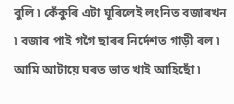বুলি ৷ কেঁকুৰি এটা ঘূৰিলেই লংনিত বজাৰখন ৷ বজাৰ পাই গগৈ ছাৰৰ নিৰ্দেশত গাড়ী ৰল ৷ আমি আটায়ে ঘৰত ভাত খাই আহিছোঁ ৷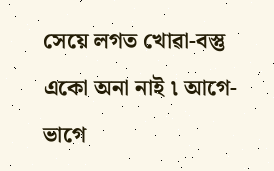সেয়ে লগত খোৱা-বস্তু একো অনা নাই ৷ আগে-ভাগে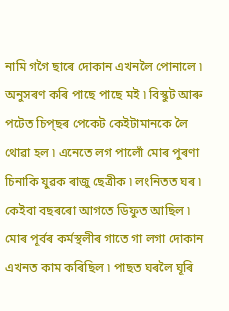নামি গগৈ ছাৰে দোকান এখনলৈ পোনালে ৷ অনুসৰণ কৰি পাছে পাছে মই ৷ বিস্কুট আৰু পটেত চিপ্‌ছৰ পেকেট কেইটামানকে লৈ থোৱা হল ৷ এনেতে লগ পালোঁ মোৰ পুৰণা চিনাকি যুৱক ৰাজু ছেত্ৰীক ৷ লংনিতত ঘৰ ৷ কেইবা বছৰৰো আগতে ডিফুত আছিল ৷ মোৰ পূৰ্বৰ কৰ্মস্থলীৰ গাতে গা লগা দোকান এখনত কাম কৰিছিল ৷ পাছত ঘৰলৈ ঘূৰি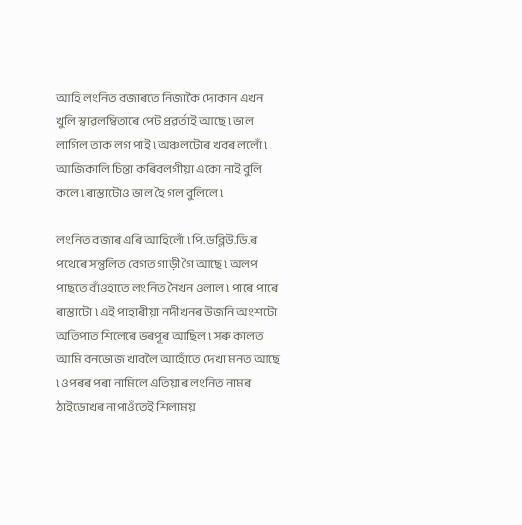আহি লংনিত বজাৰতে নিজাকৈ দোকান এখন খুলি স্বাৱলম্বিতাৰে পেট প্ৰৱৰ্তাই আছে ৷ ভাল লাগিল তাক লগ পাই ৷ অঞ্চলটোৰ খবৰ ললোঁ ৷ আজিকালি চিন্তা কৰিবলগীয়া একো নাই বুলি কলে ৷ ৰাস্তাটোও ভাল হৈ গল বুলিলে ৷

লংনিত বজাৰ এৰি আহিলোঁ ৷ পি.ডব্লিউ.ডি.ৰ পথেৰে সন্তুলিত বেগত গাড়ী গৈ আছে ৷ অলপ পাছতে বাঁওহাতে লংনিত নৈখন ওলাল ৷ পাৰে পাৰে ৰাস্তাটো ৷ এই পাহাৰীয়া নদীখনৰ উজনি অংশটো অতিপাত শিলেৰে ভৰপূৰ আছিল ৷ সৰু কালত আমি বনভোজ খাবলৈ আহোঁতে দেখা মনত আছে ৷ ওপৰৰ পৰা নামিলে এতিয়াৰ লংনিত নামৰ ঠাইডোখৰ নাপাওঁতেই শিলাময়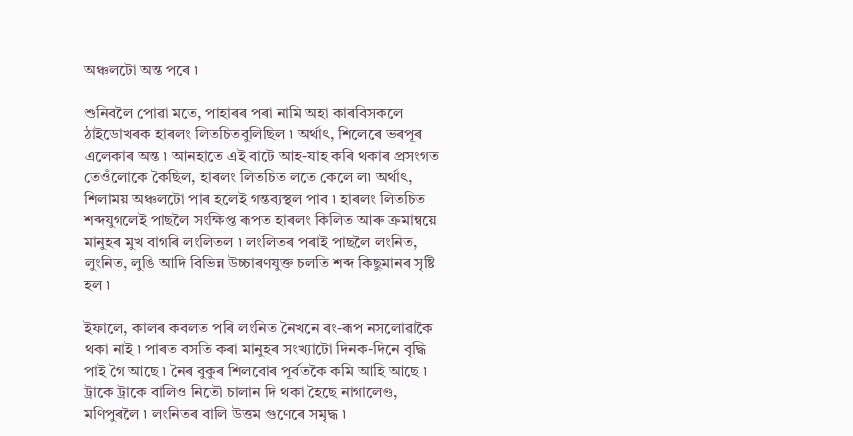অঞ্চলটো অন্ত পৰে ৷

শুনিবলৈ পোৱা মতে, পাহাৰৰ পৰা নামি অহা কাৰবিসকলে ঠাইডোখৰক হাৰলং লিতচিতবুলিছিল ৷ অৰ্থাৎ, শিলেৰে ভৰপূৰ এলেকাৰ অন্ত ৷ আনহাতে এই বাটে আহ-যাহ কৰি থকাৰ প্ৰসংগত তেওঁলোকে কৈছিল, হাৰলং লিতচিত লতে কেলে ল৷ অর্থাৎ, শিলাময় অঞ্চলটো পাৰ হলেই গন্তব্যস্থল পাব ৷ হাৰলং লিতচিত শব্দযুগলেই পাছলৈ সংক্ষিপ্ত ৰূপত হাৰলং কিলিত আৰু ক্ৰমান্বয়ে মানুহৰ মুখ বাগৰি লংলিতল ৷ লংলিতৰ পৰাই পাছলৈ লংনিত, লুংনিত, লুঙি আদি বিভিন্ন উচ্চাৰণযুক্ত চলতি শব্দ কিছুমানৰ সৃষ্টি হল ৷

ইফালে, কালৰ কবলত পৰি লংনিত নৈখনে ৰং-ৰূপ নসলোৱাকৈ থকা নাই ৷ পাৰত বসতি কৰা মানুহৰ সংখ্যাটো দিনক-দিনে বৃদ্ধি পাই গৈ আছে ৷ নৈৰ বুকুৰ শিলবোৰ পূৰ্বতকৈ কমি আহি আছে ৷ ট্ৰাকে ট্ৰাকে বালিও নিতৌ চালান দি থকা হৈছে নাগালেণ্ড, মণিপুৰলৈ ৷ লংনিতৰ বালি উত্তম গুণেৰে সমৃদ্ধ ৷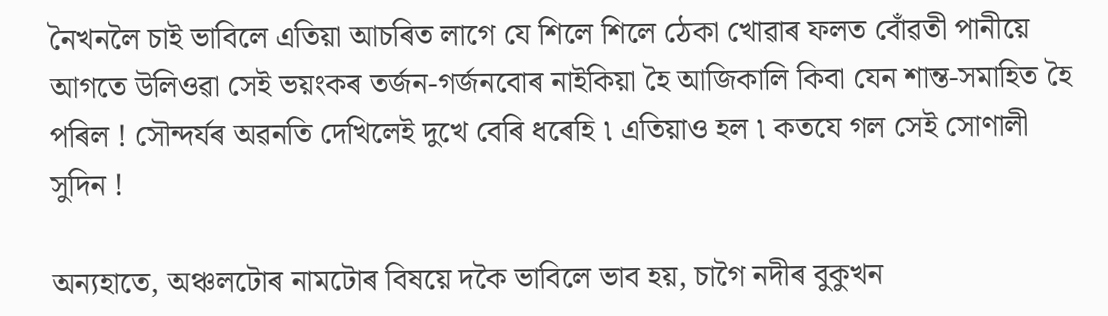নৈখনলৈ চাই ভাবিলে এতিয়া আচৰিত লাগে যে শিলে শিলে ঠেকা খোৱাৰ ফলত বোঁৱতী পানীয়ে আগতে উলিওৱা সেই ভয়ংকৰ তৰ্জন-গৰ্জনবোৰ নাইকিয়া হৈ আজিকালি কিবা যেন শান্ত-সমাহিত হৈ পৰিল ! সৌন্দৰ্যৰ অৱনতি দেখিলেই দুখে বেৰি ধৰেহি ৷ এতিয়াও হল ৷ কতযে গল সেই সোণালী সুদিন !

অন্যহাতে, অঞ্চলটোৰ নামটোৰ বিষয়ে দকৈ ভাবিলে ভাব হয়, চাগৈ নদীৰ বুকুখন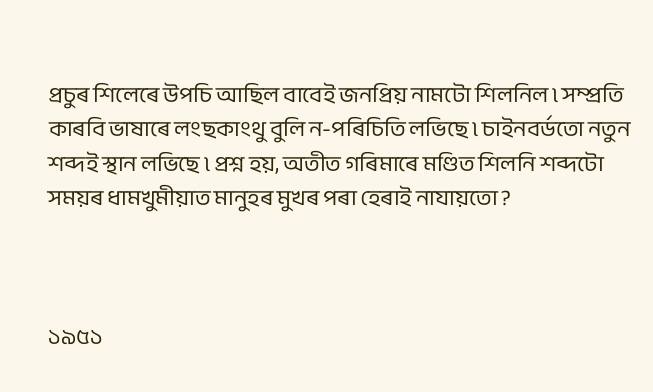প্ৰচুৰ শিলেৰে উপচি আছিল বাবেই জনপ্ৰিয় নামটো শিলনিল ৷ সম্প্ৰতি কাৰবি ভাষাৰে লংছকাংথু বুলি ন-পৰিচিতি লভিছে ৷ চাইনবৰ্ডতো নতুন শব্দই স্থান লভিছে ৷ প্ৰশ্ন হয়, অতীত গৰিমাৰে মণ্ডিত শিলনি শব্দটো সময়ৰ ধামখুমীয়াত মানুহৰ মুখৰ পৰা হেৰাই নাযায়তো ?



১৯৫১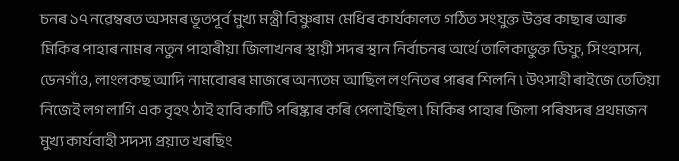চনৰ ১৭ নৱেম্বৰত অসমৰ ভূতপূৰ্ব মুখ্য মন্ত্ৰী বিষ্ণুৰাম মেধিৰ কাৰ্যকালত গঠিত সংযুক্ত উত্তৰ কাছাৰ আৰু মিকিৰ পাহাৰ নামৰ নতুন পাহাৰীয়া জিলাখনৰ স্থায়ী সদৰ স্থান নিৰ্বাচনৰ অৰ্থে তালিকাভুক্ত ডিফু, সিংহাসন, ডেনগাঁও, লাংলকছ আদি নামবোৰৰ মাজৰে অন্যতম আছিল লংনিতৰ পাৰৰ শিলনি ৷ উৎসাহী ৰাইজে তেতিয়া নিজেই লগ লাগি এক বৃহৎ ঠাই হাবি কাটি পৰিষ্কাৰ কৰি পেলাইছিল ৷ মিকিৰ পাহাৰ জিলা পৰিষদৰ প্ৰথমজন মুখ্য কাৰ্যবাহী সদস্য প্ৰয়াত খৰছিং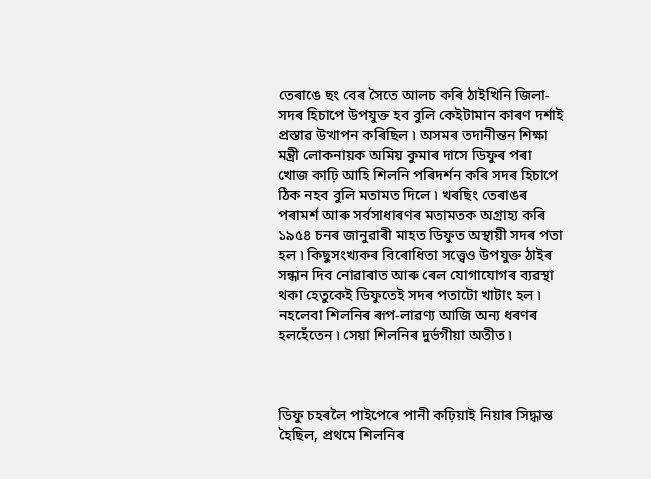তেৰাঙে ছং বেৰ সৈতে আলচ কৰি ঠাইখিনি জিলা-সদৰ হিচাপে উপযুক্ত হব বুলি কেইটামান কাৰণ দৰ্শাই প্ৰস্তাৱ উত্থাপন কৰিছিল ৷ অসমৰ তদানীন্তন শিক্ষা মন্ত্ৰী লোকনায়ক অমিয় কুমাৰ দাসে ডিফুৰ পৰা খোজ কাঢ়ি আহি শিলনি পৰিদৰ্শন কৰি সদৰ হিচাপে ঠিক নহব বুলি মতামত দিলে ৷ খৰছিং তেৰাঙৰ পৰামৰ্শ আৰু সৰ্বসাধাৰণৰ মতামতক অগ্ৰাহ্য কৰি ১৯৫৪ চনৰ জানুৱাৰী মাহত ডিফুত অস্থায়ী সদৰ পতা হল ৷ কিছুসংখ্যকৰ বিৰোধিতা সত্ত্বেও উপযুক্ত ঠাইৰ সন্ধান দিব নোৱাৰাত আৰু ৰেল যোগাযোগৰ ব্যৱস্থা থকা হেতুকেই ডিফুতেই সদৰ পতাটো খাটাং হল ৷ নহলেবা শিলনিৰ ৰূপ-লাৱণ্য আজি অন্য ধৰণৰ হলহেঁতেন ৷ সেয়া শিলনিৰ দুৰ্ভগীয়া অতীত ৷



ডিফু চহৰলৈ পাইপেৰে পানী কঢ়িয়াই নিয়াৰ সিদ্ধান্ত হৈছিল, প্ৰথমে শিলনিৰ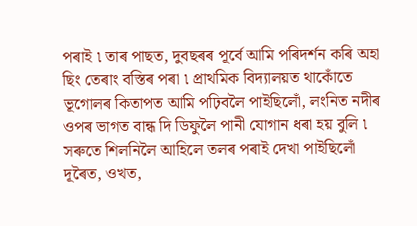পৰাই ৷ তাৰ পাছত, দুবছৰৰ পূৰ্বে আমি পৰিদৰ্শন কৰি অহা ছিং তেৰাং বস্তিৰ পৰা ৷ প্ৰাথমিক বিদ্যালয়ত থাকোঁতে ভূগোলৰ কিতাপত আমি পঢ়িবলৈ পাইছিলোঁ, লংনিত নদীৰ ওপৰ ভাগত বান্ধ দি ডিফুলৈ পানী যোগান ধৰা হয় বুলি ৷ সৰুতে শিলনিলৈ আহিলে তলৰ পৰাই দেখা পাইছিলোঁ দূৰৈত, ওখত,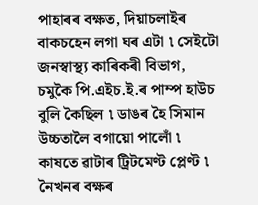পাহাৰৰ বক্ষত, দিয়াচলাইৰ বাকচহেন লগা ঘৰ এটা ৷ সেইটো জনস্বাস্থ্য কাৰিকৰী বিভাগ, চমুকৈ পি.এইচ.ই.ৰ পাম্প হাউচ বুলি কৈছিল ৷ ডাঙৰ হৈ সিমান উচ্চতালৈ বগায়ো পালোঁ ৷ কাষতে ৱাটাৰ ট্ৰিটমেণ্ট প্লেণ্ট ৷ নৈখনৰ বক্ষৰ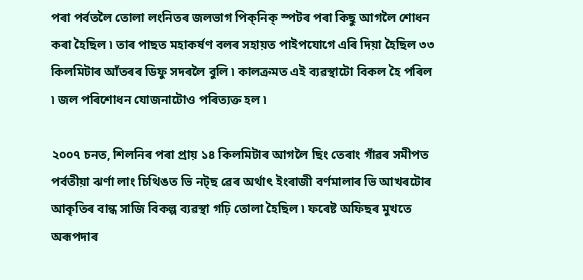পৰা পৰ্বতলৈ তোলা লংনিতৰ জলভাগ পিক্‌নিক্‌ স্পটৰ পৰা কিছু আগলৈ শোধন কৰা হৈছিল ৷ তাৰ পাছত মহাকৰ্ষণ বলৰ সহায়ত পাইপযোগে এৰি দিয়া হৈছিল ৩৩ কিলমিটাৰ আঁতৰৰ ডিফু সদৰলৈ বুলি ৷ কালক্ৰমত এই ব্যৱস্থাটো বিকল হৈ পৰিল ৷ জল পৰিশোধন যোজনাটোও পৰিত্যক্ত হল ৷

২০০৭ চনত, শিলনিৰ পৰা প্ৰায় ১৪ কিলমিটাৰ আগলৈ ছিং তেৰাং গাঁৱৰ সমীপত পৰ্বতীয়া ঝৰ্ণা লাং চিথিঙত ভি নট্‌ছ ৱেৰ অৰ্থাৎ ইংৰাজী বৰ্ণমালাৰ ভি আখৰটোৰ আকৃতিৰ বান্ধ সাজি বিকল্প ব্যৱস্থা গঢ়ি তোলা হৈছিল ৷ ফৰেষ্ট অফিছৰ মুখতে অৰূপদাৰ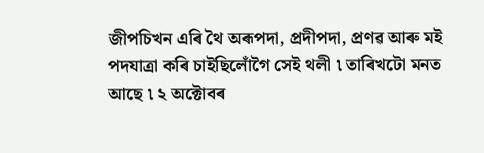জীপচিখন এৰি থৈ অৰূপদা, প্ৰদীপদা, প্ৰণৱ আৰু মই পদযাত্ৰা কৰি চাইছিলোঁগৈ সেই থলী ৷ তাৰিখটো মনত আছে ৷ ২ অক্টোবৰ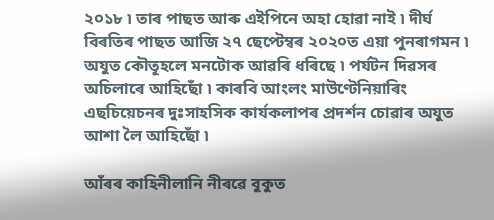২০১৮ ৷ তাৰ পাছত আৰু এইপিনে অহা হোৱা নাই ৷ দীৰ্ঘ বিৰতিৰ পাছত আজি ২৭ ছেপ্টেম্বৰ ২০২০ত এয়া পুনৰাগমন ৷ অযুত কৌতূহলে মনটোক আৱৰি ধৰিছে ৷ পৰ্যটন দিৱসৰ অচিলাৰে আহিছোঁ ৷ কাৰবি আংলং মাউণ্টেনিয়াৰিং এছচিয়েচনৰ দুঃসাহসিক কাৰ্যকলাপৰ প্ৰদৰ্শন চোৱাৰ অযুত আশা লৈ আহিছোঁ ৷

আঁৰৰ কাহিনীলানি নীৰৱে বুকুত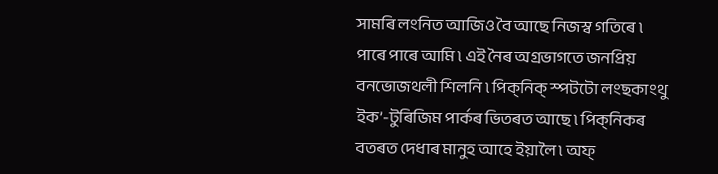সামৰি লংনিত আজিও বৈ আছে নিজস্ব গতিৰে ৷ পাৰে পাৰে আমি ৷ এই নৈৰ অগ্ৰভাগতে জনপ্ৰিয় বনভোজথলী শিলনি ৷ পিক্‌নিক্‌ স্পটটো লংছকাংথু ইক’-টুৰিজিম পাৰ্কৰ ভিতৰত আছে ৷ পিক্‌নিকৰ বতৰত দেধাৰ মানুহ আহে ইয়ালৈ ৷ অফ্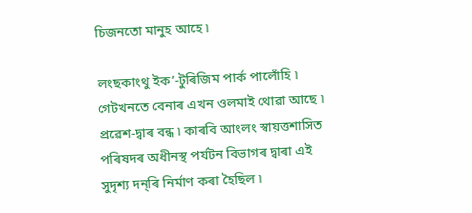চিজনতো মানুহ আহে ৷

লংছকাংথু ইক’-টুৰিজিম পাৰ্ক পালোঁহি ৷ গেটখনতে বেনাৰ এখন ওলমাই থোৱা আছে ৷ প্ৰৱেশ-দ্বাৰ বন্ধ ৷ কাৰবি আংলং স্বায়ত্তশাসিত পৰিষদৰ অধীনস্থ পৰ্যটন বিভাগৰ দ্বাৰা এই সুদৃশ্য দন্‌ৰি নিৰ্মাণ কৰা হৈছিল ৷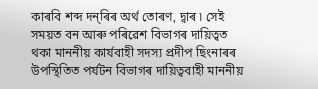কাৰবি শব্দ দন্‌ৰিৰ অৰ্থ তোৰণ, দ্বাৰ ৷ সেই সময়ত বন আৰু পৰিৱেশ বিভাগৰ দায়িত্বত থকা মাননীয় কাৰ্যবাহী সদস্য প্ৰদীপ ছিংনাৰৰ উপস্থিতিত পৰ্যটন বিভাগৰ দায়িত্ববাহী মাননীয়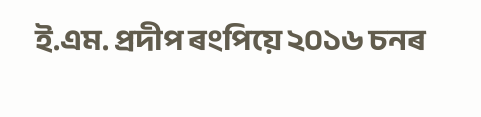ই.এম. প্ৰদীপ ৰংপিয়ে ২০১৬ চনৰ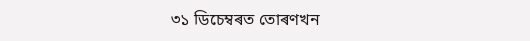৩১ ডিচেম্বৰত তোৰণখন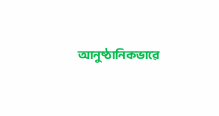আনুষ্ঠানিকভাৱে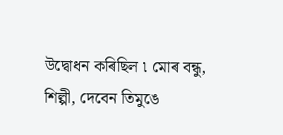উদ্বোধন কৰিছিল ৷ মোৰ বন্ধু, শিল্পী, দেবেন তিমুঙে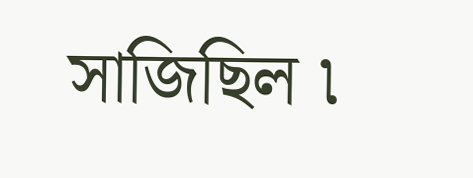সাজিছিল ৷